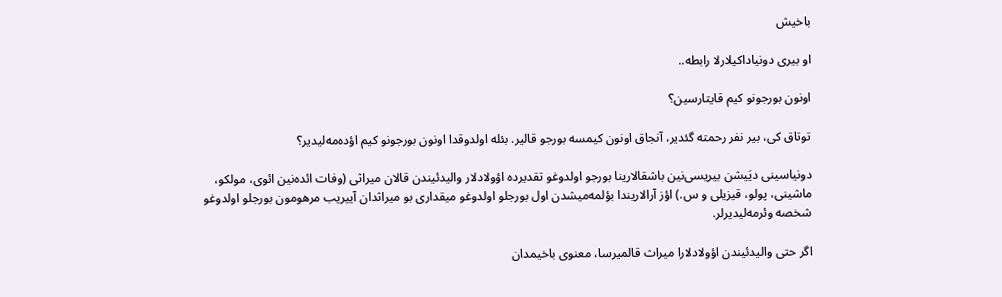باخیش

او بیری دونیاداكیلارلا رابطه‌‌..

اونون بورجونو كیم قایتارسین؟

توتاق كی، بیر نفر رحمته گئدیر، آنجاق اونون كیمسه بورجو قالیر. بئله اولدوقدا اونون بورجونو كیم اؤده‌مه‌لیدیر؟

دونیاسینی دیَیشن بیریسی‌نین باشقالارینا بورجو اولدوغو تقدیرده اؤولادلار والیدئیندن قالان میراثی (وفات ائده‌نین ائوی، مولكو، ماشینی، پولو، قیزیلی و س.) اؤز آرالاریندا بؤلمه‌میشدن اول بورجلو اولدوغو میقداری بو میراثدان آییریب مرهومون بورجلو اولدوغو شخصه وئرمه‌لیدیرلر.

اگر حتی والیدئیندن اؤولادلارا میراث قالمیرسا، معنوی باخیمدان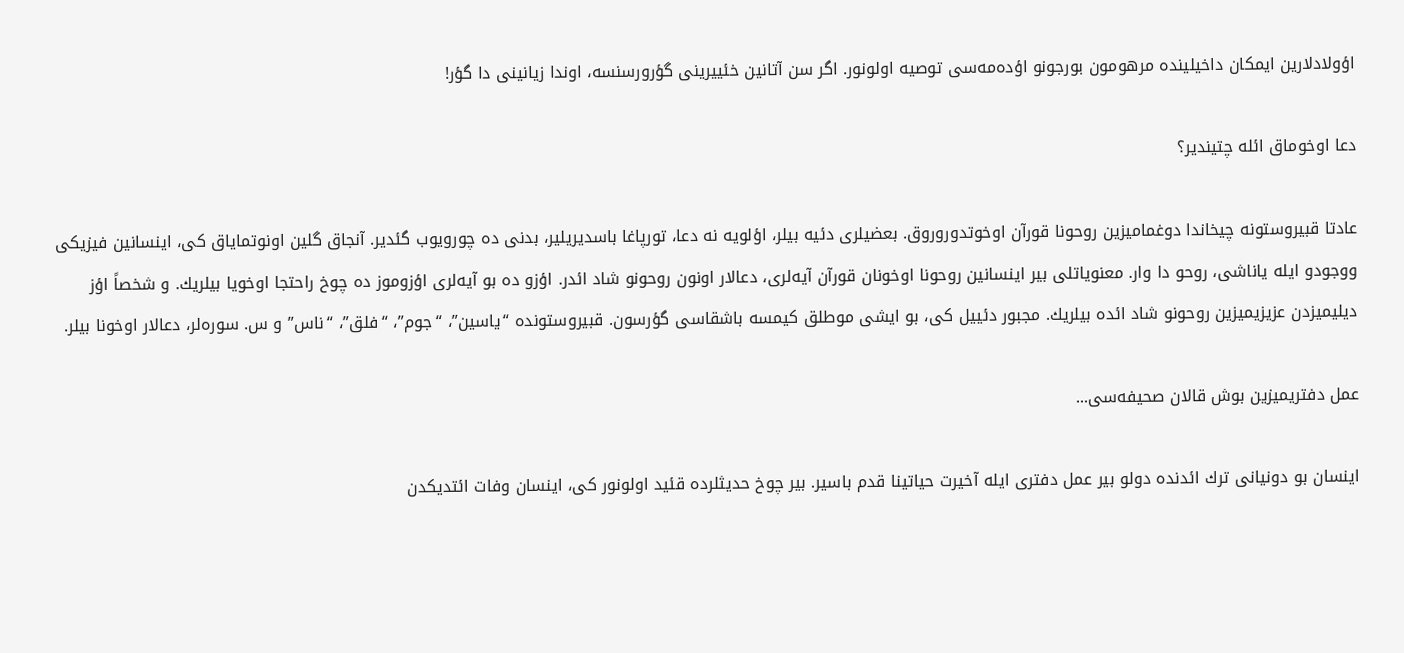اؤولادلارین ایمكان داخیلینده مرهومون بورجونو اؤده‌مه‌سی توصیه‌‌ اولونور. اگر سن آتانین خئییرینی گؤرورسنسه، اوندا زیانینی دا گؤر!

دعا اوخوماق ائله چتیندیر؟

عادتا قبیروستونه چیخاندا دوغمامیزین روحونا قورآن اوخوتدوروروق. بعضیلری دئیه بیلر، اؤلویه نه دعا، تورپاغا باسدیریلیر، بدنی ده چورویوب گئدیر. آنجاق گلین اونوتمایاق كی، اینسانین فیزیكی ووجودو ایله یاناشی، روحو دا وار. معنویاتلی بیر اینسانین روحونا اوخونان قورآن آیه‌لری، دعالار اونون روحونو شاد ائدر. اؤزو ده بو آیه‌لری اؤزوموز ده چوخ راحتجا اوخویا بیلریك. و شخصاً اؤز دیلیمیزدن عزیزیمیزین روحونو شاد ائده بیلریك. مجبور دئییل كی، بو ایشی موطلق كیمسه باشقاسی گؤرسون. قبیروستونده “یاسین”، “جوم”، “فلق”، “ناس” و س. سوره‌لر، دعالار اوخونا بیلر.

عمل دفتریمیزین بوش قالان صحیفه‌‌سی...

اینسان بو دونیانی ترك ائدنده دولو بیر عمل دفتری ایله آخیرت حیاتینا قدم باسیر. بیر چوخ حدیثلرده قئید اولونور كی، اینسان وفات ائتدیكدن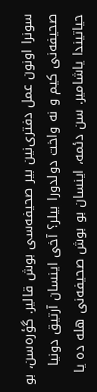سونرا اونون عمل دفتری‌نین بیر صحیفه‌‌سی بوش قالیر. گؤره‌سن، بو صحیفه‌‌نی كیم و نه واخت دولدورا بیلر؟ آخی اینسان آرتیق دونیا حیاتیندا یاشامیر. سن دئمه، اینسان بو بوش صحیفه‌‌نی هله ده یا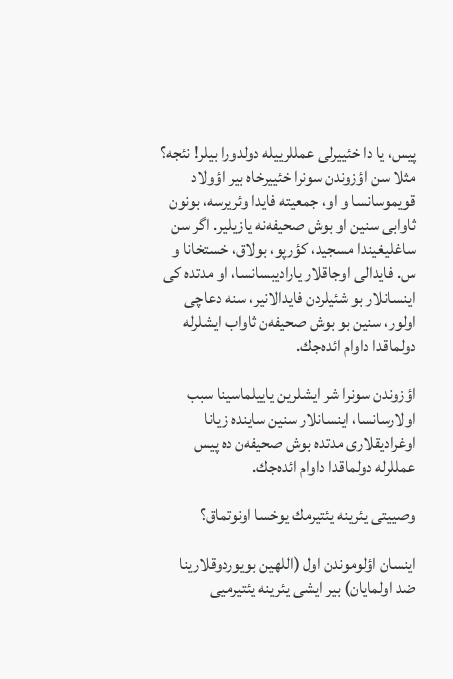پیس، یا دا خئییرلی عمللرییله دولدورا بیلر! نئجه؟ مثلا سن اؤزوندن سونرا خئییرخاه بیر اؤولاد قویموسانسا و او، جمعیته فایدا وئریرسه، بونون ثاوابی سنین او بوش صحیفه‌‌نه یازیلیر. اگر سن ساغلیغیندا مسجید، كؤرپو، بولاق، خستخانا و س. فایدالی اوجاقلار یارادیبسانسا، او مدتده كی اینسانلار بو شئیلردن فایدالانیر، سنه دعاچی اولور، سنین بو بوش صحیفه‌‌ن ثاواب ایشلرله دولماقدا داوام ائده‌جك.

اؤزوندن سونرا شر ایشلرین یاییلماسینا سبب اولارسانسا، اینسانلار سنین ساینده زیانا اوغرادیقلاری مدتده بوش صحیفه‌‌ن ده پیس عمللرله دولماقدا داوام ائده‌جك.

وصییتی یئرینه یئتیرمك یوخسا اونوتماق؟

اینسان اؤلوموندن اول (اللهین بویوردوقلارینا ضد اولمایان) بیر ایشی یئرینه یئتیرمیی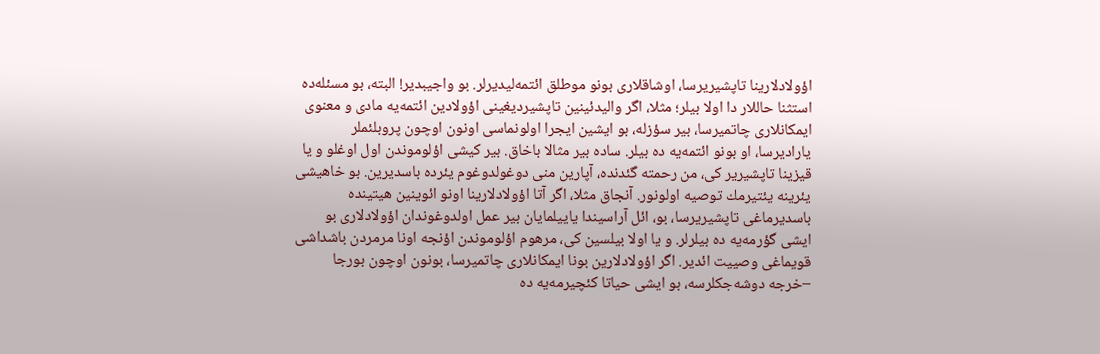اؤولادلارینا تاپشیریرسا، اوشاقلاری بونو موطلق ائتمه‌لیدیرلر. بو واجیبدیر! البته‌‌، بو مسئله‌‌ده استثنا حاللار دا اولا بیلر؛ مثلا، اگر والیدئینین تاپشیردیغینی اؤولادین ائتمه‌یه مادی و معنوی ایمكانلاری چاتمیرسا، بیر سؤزله، بو ایشین ایجرا اولونماسی اونون اوچون پروبلئملر یارادیرسا، او بونو ائتمه‌یه ده بیلر. ساده بیر مثالا باخاق. بیر كیشی اؤلوموندن اول اوغلو و یا قیزینا تاپشیریر كی، من رحمته گئدنده، آپارین منی دوغولدوغوم یئرده باسدیرین. بو خاهیشی یئرینه یئتیرمك توصیه‌‌ اولونور. آنجاق مثلا، اگر آتا اؤولادلارینا اونو ائوینین هیتینده باسدیرماغی تاپشیریرسا، بو، ائل آراسیندا یاییلمایان بیر عمل اولدوغوندان اؤولادلاری بو ایشی گؤرمه‌یه ده بیلرلر. و یا اولا بیلسین كی، مرهوم اؤلوموندن اؤنجه اونا مرمردن باشداشی قویماغی وصییت ائدیر. اگر اؤولادلارین بونا ایمكانلاری چاتمیرسا، بونون اوچون بورجا –خرجه دوشه‌جكلرسه، بو ایشی حیاتا كئچیرمه‌یه ده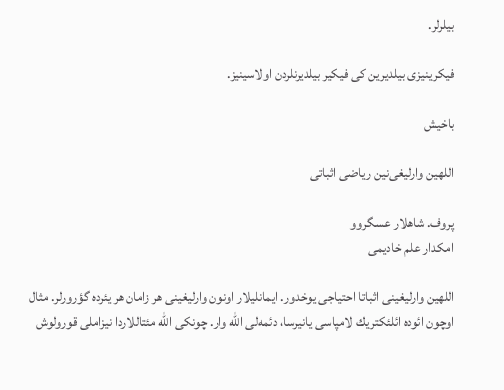بیلرلر.

فیكرینیزی بیلدیرین كی فیكیر بیلدیرنلردن اولاسینیز.

باخیش

اللهین وارلیغی‌نین ریاضی اثباتی

پروف. شاهلار عسگروو
امكدار علم خادیمی

اللهین وارلیغینی اثباتا احتیاجی یوخدور. ایمانلیلار اونون وارلیغینی هر زامان هر یئرده گؤرورلر. مثال اوچون ائوده ائلئكتریك لامپاسی یانیرسا، دئمه‌لی الله وار. چونكی الله مئتاللاردا نیزاملی قورولوش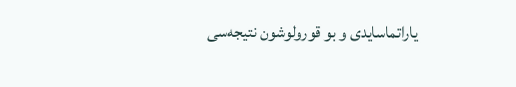یاراتماسایدی و بو قورولوشون نتیجه‌سی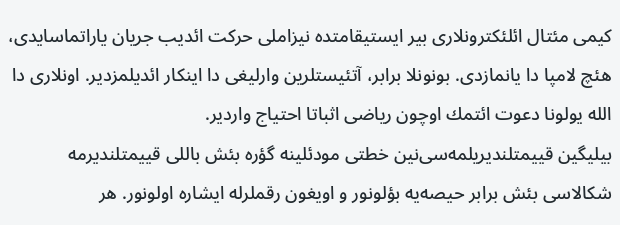كیمی مئتال ائلئكترونلاری بیر ایستیقامتده نیزاملی حركت ائدیب جریان یاراتماسایدی، هئچ لامپا دا یانمازدی. بونونلا برابر، آتئیستلرین وارلیغی دا اینكار ائدیلمزدیر. اونلاری دا الله یولونا دعوت ائتمك اوچون ریاضی اثباتا احتیاج واردیر.
بیلیگین قییمتلندیریلمه‌سی‌نین خطتی مودئلینه گؤره بئش باللی قییمتلندیرمه شكالاسی بئش برابر حیصه‌‌یه بؤلونور و اویغون رقملرله ایشاره اولونور. هر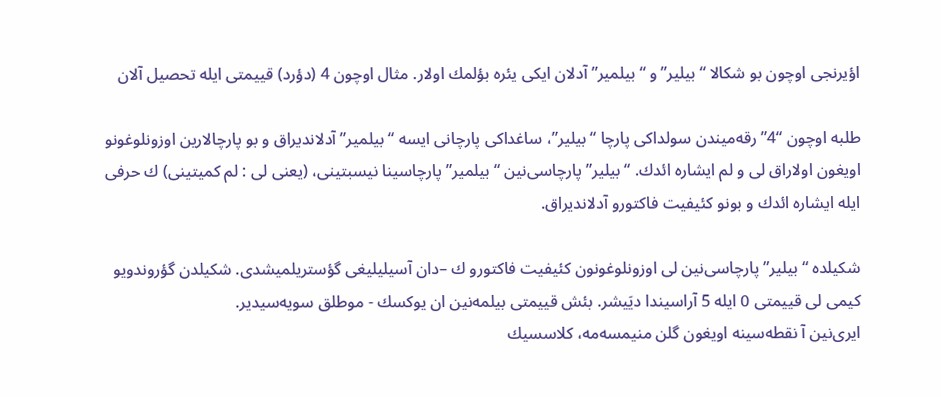اؤیرنجی اوچون بو شكالا “بیلیر” و “بیلمیر” آدلان ایكی یئره بؤلمك اولار. مثال اوچون 4 (دؤرد) قییمتی ایله تحصیل آلان

طلبه‌‌ اوچون “4” رقه‌میندن سولداكی پارچا “بیلیر”، ساغداكی پارچانی ایسه “بیلمیر” آدلاندیراق و بو پارچالارین اوزونلوغونو اویغون اولاراق لی و لم ایشاره ائدك. “بیلیر” پارچاسی‌نین “بیلمیر” پارچاسینا نیسبتینی، (یعنی لی : لم كمیتینی) ك حرفی ایله ایشاره ائدك و بونو كئیفیت فاكتورو آدلاندیراق.

شكیلده “بیلیر” پارچاسی‌نین لی اوزونلوغونون كئیفیت فاكتورو ك –دان آسیلیلیغی گؤستریلمیشدی. شكیلدن گؤروندویو كیمی لی قییمتی 0 ایله 5 آراسیندا دیَیشر. بئش قییمتی بیلمه‌نین ان یوكسك - موطلق سویه‌سیدیر.
ایری‌نین آ نقطه‌‌سینه اویغون گلن منیمسه‌مه، كلاسسیك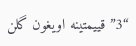“3” قییمتینه اویغون گلن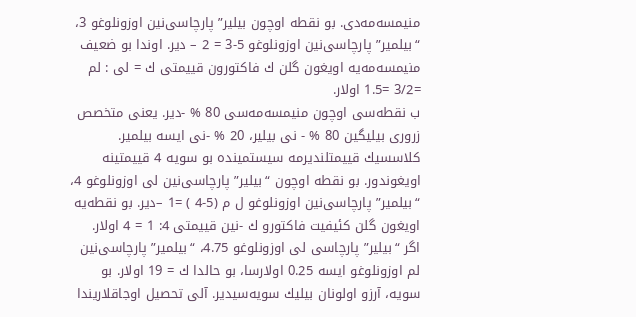منیمسه‌مه‌دی. بو نقطه‌‌ اوچون بیلیر” پارچاسی‌نین اوزونلوغو 3، “بیلمیر” پارچاسی‌نین اوزونلوغو 5-3 = 2 – دیر. اوندا بو ضعیف منیمسه‌مه‌یه اویغون گلن ك فاكتورون قییمتی ك = لی : لم =3/2 =1.5 اولار.
ب نقطه‌‌سی اوچون منیمسه‌مه‌سی 80 % -دیر. یعنی متخصص زروری بیلیگین 80 % - نی بیلیر، 20 % -نی ایسه بیلمیر. كلاسسیك قییمتلندیرمه سیستمینده بو سویه 4 قییمتینه اویغوندور. بو نقطه‌‌ اوچون “بیلیر” پارچاسی‌نین لی اوزونلوغو 4، “بیلمیر” پارچاسی‌نین اوزونلوغو ل م (5-4 ) =1 –دیر. بو نقطه‌‌یه اویغون گلن كئیفیت فاكتورو ك -نین قییمتی 4: 1 = 4 اولار.
اگر “بیلیر” پارچاسی لی اوزونلوغو 4.75، “بیلمیر” پارچاسی‌نین لم اوزونلوغو ایسه 0.25 اولارسا، بو حالدا ك = 19 اولار. بو سویه، آرزو اولونان بیلیك سویه‌سیدیر. آلی تحصیل اوجاقلاریندا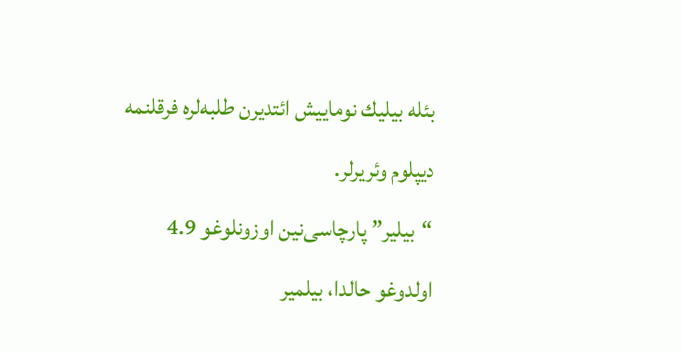بئله بیلیك نوماییش ائتدیرن طلبه‌‌لره فرقلنمه دیپلوم وئریرلر.
“بیلیر” پارچاسی‌نین اوزونلوغو 4.9 اولدوغو حالدا، بیلمیر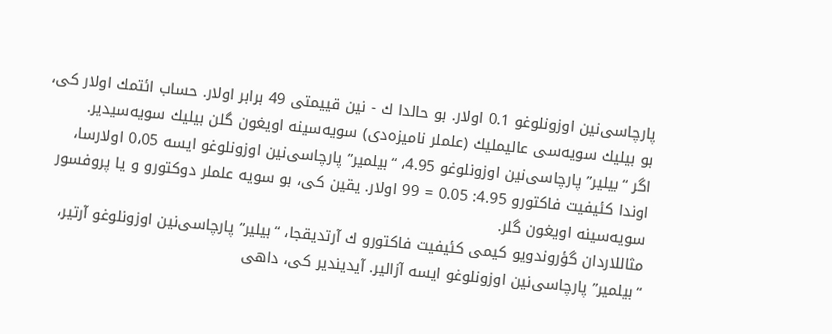پارچاسی‌نین اوزونلوغو 0.1 اولار. بو حالدا ك - نین قییمتی 49 برابر اولار. حساب ائتمك اولار كی، بو بیلیك سویه‌سی عالیملیك (علملر نامیزه‌دی) سویه‌سینه اویغون گلن بیلیك سویه‌سیدیر.
اگر “بیلیر” پارچاسی‌نین اوزونلوغو 4.95، “بیلمیر” پارچاسی‌نین اوزونلوغو ایسه 0،05 اولارسا، اوندا كئیفیت فاكتورو 4.95: 0.05 = 99 اولار. یقین كی، بو سویه علملر دوكتورو و یا پروفسور سویه‌سینه اویغون گلر.
مثاللاردان گؤروندویو كیمی كئیفیت فاكتورو ك آرتدیقجا، “بیلیر” پارچاسی‌نین اوزونلوغو آرتیر، “بیلمیر” پارچاسی‌نین اوزونلوغو ایسه آزالیر. آیدیندیر كی، داهی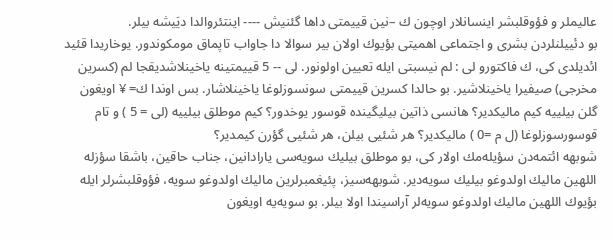عالیملر و فؤوقلبشر اینسانلار اوچون ك –نین قییمتی داها گئنیش ---- اینتئروالدا دیَیشه بیلر.
بو دئییلنلردن بشری و اجتماعی اهمیتی بؤیوك اولان بیر سوالا دا جاواب تاپماق مومكوندور. یوخاریدا قئید ائدیلدی كی، ك فاكتورو لی : لم نیسبتی ایله تعیین اولونور. لی -- 5 قییمتینه یاخینلاشدیقجا لم (كسرین مخرجی) صیفیرا یاخینلاشیر. بو حالدا كسرین قییمتی سونسوزلوغا یاخینلاشار. بس اوندا ك= ¥ اویغون گلن بیلییه كیم مالیكدیر؟ هانسی ذاتین بیلیگینده قوسور یوخدور؟ كیم موطلق بیلییه (لی = 5 ) و تام قوسورسوزلوغا (ل م =0 ) مالیكدیر؟ هر شئیی بیلن، هر شئیی گؤرن كیمدیر؟
شوبهه ائتمه‌دن سؤیله‌مك اولار كی، بو موطلق بیلیك سویه‌سی یارادانین، جناب حاقین، باشقا سؤزله اللهین مالیك اولدوغو بیلیك سویه‌دیر. شوبهه‌سیز، پئیغمبرلرین مالیك اولدوغو سویه، فؤوقلبشرلر ایله بؤیوك اللهین مالیك اولدوغو سویه‌لر آراسیندا اولا بیلر. بو سویه‌یه اویغون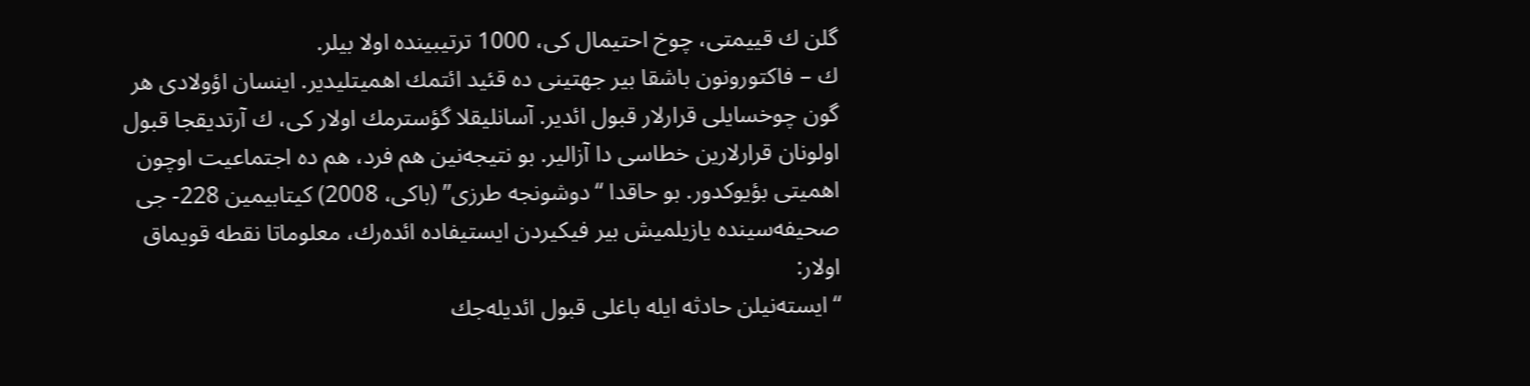گلن ك قییمتی، چوخ احتیمال كی، 1000 ترتیبینده اولا بیلر.
ك – فاكتورونون باشقا بیر جهتینی ده قئید ائتمك اهمیتلیدیر. اینسان اؤولادی هر گون چوخسایلی قرارلار قبول ائدیر. آسانلیقلا گؤسترمك اولار كی، ك آرتدیقجا قبول اولونان قرارلارین خطاسی دا آزالیر. بو نتیجه‌نین هم فرد، هم ده اجتماعیت اوچون اهمیتی بؤیوكدور. بو حاقدا “دوشونجه طرزی” (باكی، 2008) كیتابیمین 228- جی صحیفه‌‌سینده یازیلمیش بیر فیكیردن ایستیفاده ائده‌رك، معلوماتا نقطه‌‌ قویماق اولار:
“ایسته‌نیلن حادثه‌‌ ایله باغلی قبول ائدیله‌جك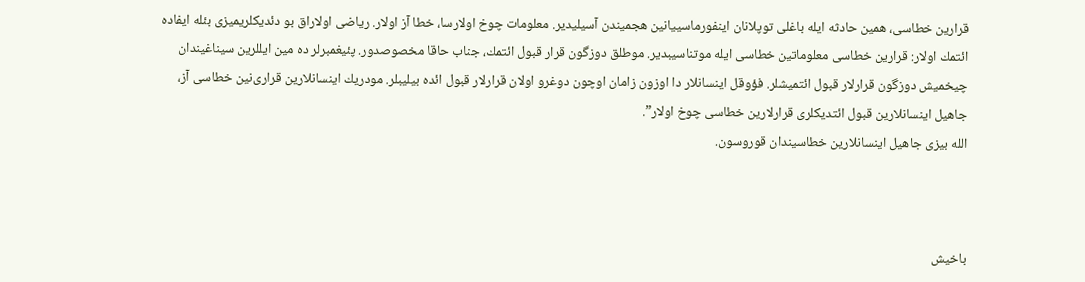قرارین خطاسی، همین حادثه‌‌ ایله باغلی توپلانان اینفورماسییانین هجمیندن آسیلیدیر. معلومات چوخ اولارسا، خطا آز اولار. ریاضی اولاراق بو دئدیكلریمیزی بئله ایفاده ائتمك اولار: قرارین خطاسی معلوماتین خطاسی ایله موتناسیبدیر. موطلق دوزگون قرار قبول ائتمك، جناب حاقا مخصوصدور. پئیغمبرلر ده مین ایللرین سیناغیندان چیخمیش دوزگون قرارلار قبول ائتمیشلر. فؤوقل اینسانلار دا اوزون زامان اوچون دوغرو اولان قرارلار قبول ائده بیلیبلر. مودریك اینسانلارین قراری‌نین خطاسی آز، جاهیل اینسانلارین قبول ائتدیكلری قرارلارین خطاسی چوخ اولار”.
الله بیزی جاهیل اینسانلارین خطاسیندان قوروسون.



باخیش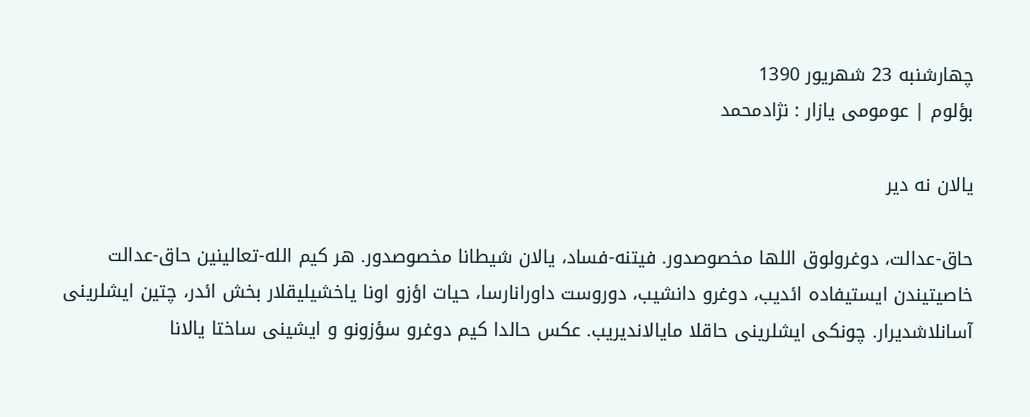چهارشنبه 23 شهریور 1390
بؤلوم | عومومی یازار : نژادمحمد

یالان نه دیر

حاق-عدالت، دوغرولوق اللها مخصوصدور. فیتنه-فساد، یالان شیطانا مخصوصدور. هر كیم الله-تعالینین حاق-عدالت خاصیتیندن ایستیفاده ائدیب، دوغرو دانشیب، دوروست داورانارسا، حیات اؤزو اونا یاخشیلیقلار بخش ائدر، چتین ایشلرینی آسانلاشدیرار. چونكی ایشلرینی حاقلا مایالاندیریب. عكس حالدا كیم دوغرو سؤزونو و ایشینی ساختا یالانا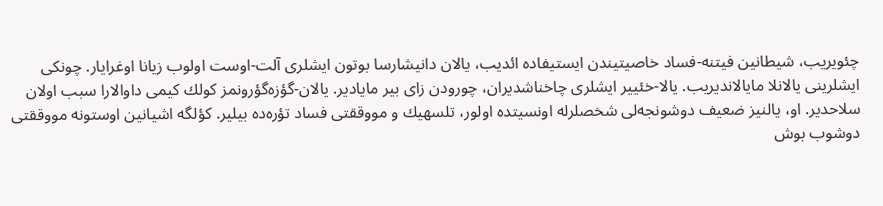چئویریب، شیطانین فیتنه-فساد خاصیتیندن ایستیفاده ائدیب، یالان دانیشارسا بوتون ایشلری آلت-اوست اولوب زیانا اوغرایار. چونكی ایشلرینی یالانلا مایالاندیریب. یالا-خئییر ایشلری چاخناشدیران، چورودن زای بیر مایادیر. یالان-گؤزه‌گؤرونمز كولك كیمی داوالارا سبب اولان سلاحدیر. او، یالنیز ضعیف دوشونجه‌لی شخصلرله اونسیتده اولور، تلسهیك و مووققتی فساد تؤره‌ده بیلیر. كؤلگه اشیانین اوستونه مووققتی دوشوب بوش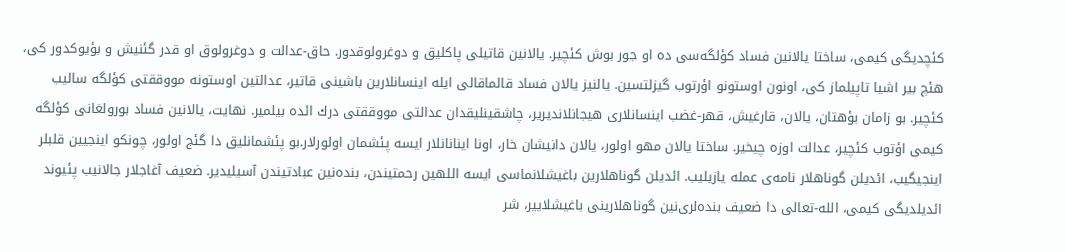كئچدیگی كیمی، ساختا یالانین فساد كؤلگه‌سی ده او جور بوش كئچیر. یالانین قاتیلی پاكلیق و دوغرولوقدور. حاق-عدالت و دوغرولوق او قدر گئنیش و بؤیوكدور كی، هئچ بیر اشیا تاپیلماز كی، اونون اوستونو اؤرتوب گیزلتسین. یالنیز یالان فساد قالماقالی ایله اینسانلارین باشینی قاتیر، عدالتین اوستونه مووققتی كؤلگه سالیب كئچیر. بو زامان بؤهتان، یالان، قارغیش، قهر-غضب اینسانلاری هیجانلاندیریر، چاشقینلیقدان عدالتی مووققتی درك ائده بیلمیر. نهایت، یالانین فساد بورولغانی كؤلگه كیمی اؤتوب كئچیر، عدالت اوزه چیخیر. ساختا یالان مهو اولور، یالان دانیشان خار، اونا اینانانلار ایسه پئشمان اولورلار.بو پئشمانلیق دا گئج اولور، چونكو اینجیین قلبلر اینجیگیب، ائدیلن گوناهلار نامه‌ی عمله یازیلیب. ائدیلن گوناهلارین باغیشلانماسی ایسه اللهین رحمتیندن، بنده‌نین عبادتیندن آسیلیدیر. ضعیف آغاجلار جالانیب پئیوند ائدیلدیگی كیمی، الله-تعالی دا ضعیف بنده‌لری‌نین گوناهلارینی باغیشلاییر، شر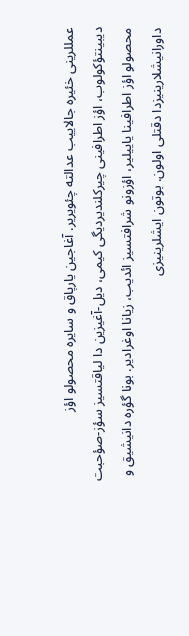عمللرینی خئیره جالاییب عدالته چئویریر. آغاجین یارپاق و سایره محصولو اؤز دیبینتؤكولوب، اؤز اطرافینی چیركلندیردیگی كیمی، دیل-آغیزین دا لیاقتسیز سؤز-صؤحبت محصولو اؤز اطرافینا یاییلیر، اؤزونو شرافتسیز ائدیب، زیانا اوغرادیر. بونا گؤره دانیشیق و داورانیشلارینیزدا دقتلی اولون. بوتون ایشلرینیزی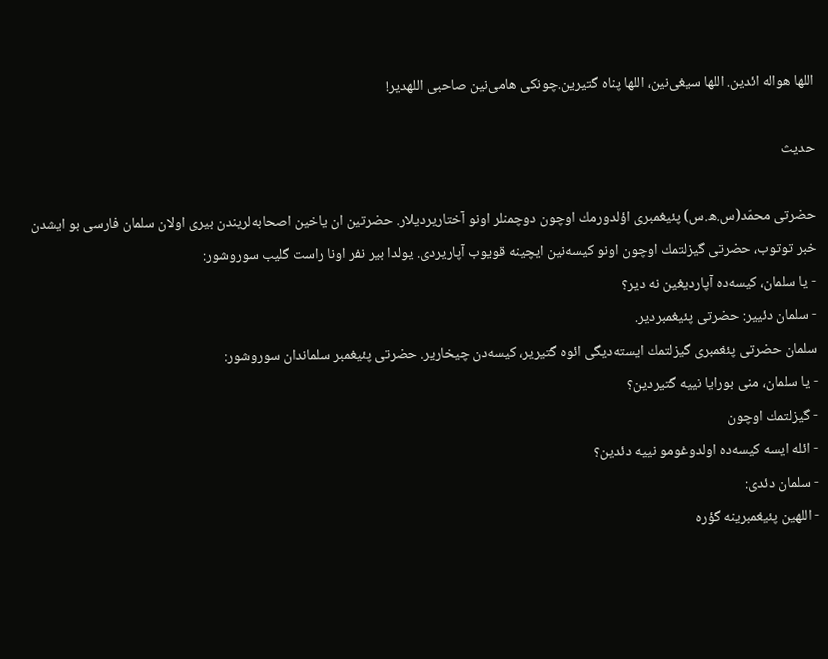اللها هواله ائدین. اللها سیغی‌نین، اللها پناه گتیرین.چونكی هامی‌نین صاحبی اللهدیر!

حدیث

حضرتی محمّد(س.ه.س) پئیغمبری اؤلدورمك اوچون دوچمنلر اونو آختاریردیلار. حضرتین ان یاخین اصحابه‌لریندن بیری اولان سلمان فارسی بو ایشدن خبر توتوب، حضرتی گیزلتمك اوچون اونو كیسه‌نین ایچینه قویوب آپاریردی. یولدا بیر نفر اونا راست گلیب سوروشور:
- یا سلمان، كیسه‌ده آپاردیغین نه دیر؟
- سلمان دئییر: حضرتی پئیغمبردیر.
سلمان حضرتی پئغمبری گیزلتمك ایسته‌دیگی ائوه گتیریر، كیسه‌دن چیخاریر. حضرتی پئیغمبر سلماندان سوروشور:
- یا سلمان، منی بورایا نییه گتیردین؟
- گیزلتمك اوچون
- ائله ایسه كیسه‌ده اولدوغومو نییه دئدین؟
- سلمان دئدی:
- اللهین پئیغمبرینه گؤره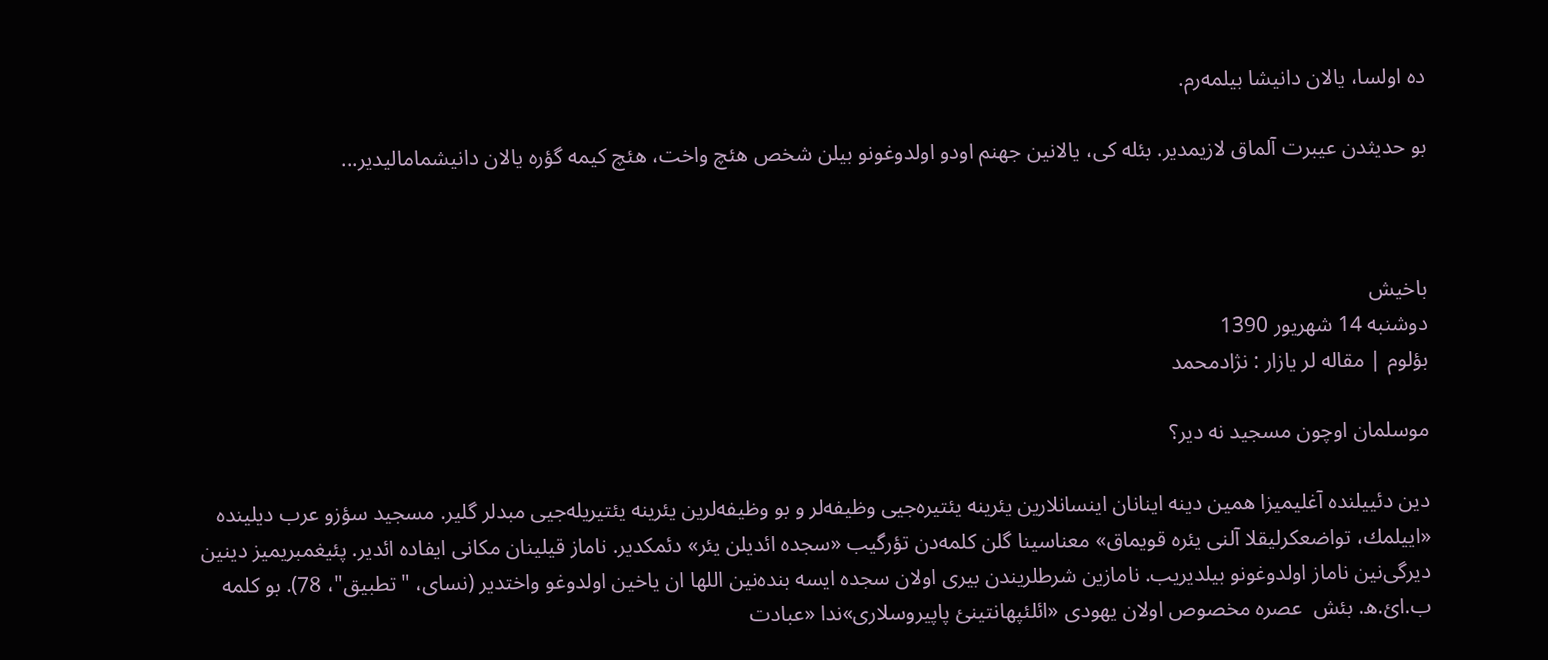ده اولسا، یالان دانیشا بیلمه‌رم.

بو حدیثدن عیبرت آلماق لازیمدیر. بئله كی، یالانین جهنم اودو اولدوغونو بیلن شخص هئچ واخت، هئچ كیمه گؤره یالان دانیشمامالیدیر...



باخیش
دوشنبه 14 شهریور 1390
بؤلوم | مقاله لر یازار : نژادمحمد

موسلمان اوچون مسجید نه دیر؟

دین دئییلنده آغلیمیزا همین دینه اینانان اینسانلارین یئرینه یئتیره‌جیی وظیفه‌‌لر و بو وظیفه‌‌لرین یئرینه یئتیریله‌جیی مبدلر گلیر. مسجید سؤزو عرب دیلینده «اییلمك، تواضعكرلیقلا آلنی یئره قویماق» معناسینا گلن كلمه‌دن تؤرگیب «سجده ائدیلن یئر» دئمكدیر. ناماز قیلینان مكانی ایفاده ائدیر. پئیغمبریمیز دینین دیرگی‌نین ناماز اولدوغونو بیلدیریب. نامازین شرطلریندن بیری اولان سجده ایسه بنده‌نین اللها ان یاخین اولدوغو واختدیر (نسای، "تطبیق"، 78). بو كلمه ب.ائ.ه. بئش  عصره مخصوص اولان یهودی «ائلئپهانتینئ پاپیروسلاری»ندا «عبادت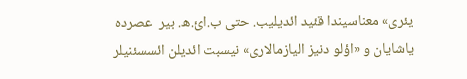یئری» معناسیندا قئید ائدیلیب. حتی ب.ائ.ه. بیر  عصرده یاشایان و «اؤلو دنیز الیازمالاری» نیسبت ائدیلن ائسسئنیلر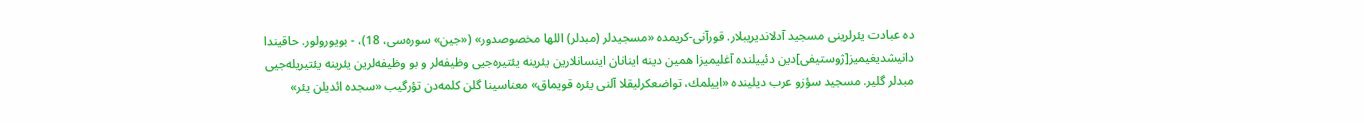ده عبادت یئرلرینی مسجید آدلاندیریبلار. قورآنی-كریمده «مسجیدلر (مبدلر) اللها مخصوصدور» («جین» سوره‌سی، 18)، - بویورولور. حاقیندا دانیشدیغیمیز[ژوستیفی]دین دئییلنده آغلیمیزا همین دینه اینانان اینسانلارین یئرینه یئتیره‌جیی وظیفه‌‌لر و بو وظیفه‌‌لرین یئرینه یئتیریله‌جیی مبدلر گلیر. مسجید سؤزو عرب دیلینده «اییلمك، تواضعكرلیقلا آلنی یئره قویماق» معناسینا گلن كلمه‌دن تؤرگیب «سجده ائدیلن یئر»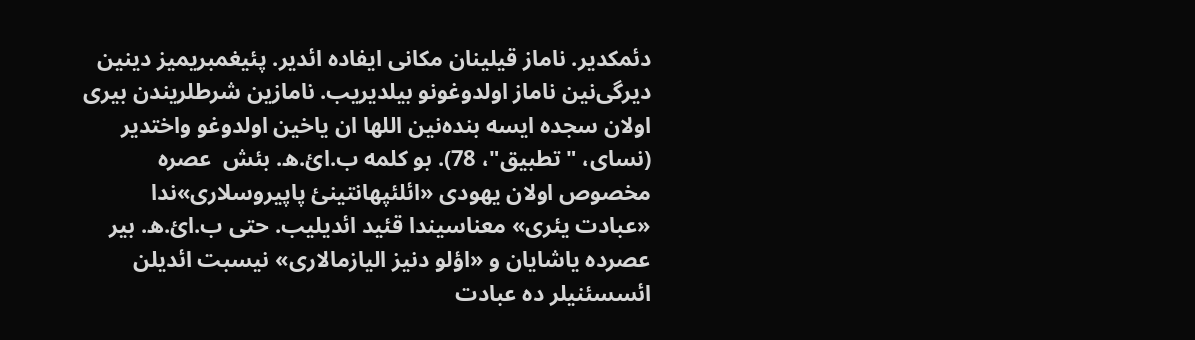دئمكدیر. ناماز قیلینان مكانی ایفاده ائدیر. پئیغمبریمیز دینین دیرگی‌نین ناماز اولدوغونو بیلدیریب. نامازین شرطلریندن بیری اولان سجده ایسه بنده‌نین اللها ان یاخین اولدوغو واختدیر (نسای، "تطبیق"، 78). بو كلمه ب.ائ.ه. بئش  عصره مخصوص اولان یهودی «ائلئپهانتینئ پاپیروسلاری»ندا «عبادت یئری» معناسیندا قئید ائدیلیب. حتی ب.ائ.ه. بیر  عصرده یاشایان و «اؤلو دنیز الیازمالاری» نیسبت ائدیلن ائسسئنیلر ده عبادت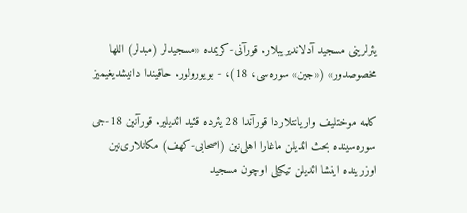یئرلرینی مسجید آدلاندیریبلار. قورآنی-كریمده «مسجیدلر (مبدلر) اللها مخصوصدور» («جین» سوره‌سی، 18)، - بویورولور. حاقیندا دانیشدیغیمیز

كلمه موختلیف واریانتلاردا قورآندا 28 یئرده قئید ائدیلیر. قورآنین 18-جی سوره‌سینده بحث ائدیلن ماغارا اهلی‌نین (اصحابی-كهف) مكانلاری‌نین اوزرینده اینشا ائدیلن تیكیلی اوچون مسجید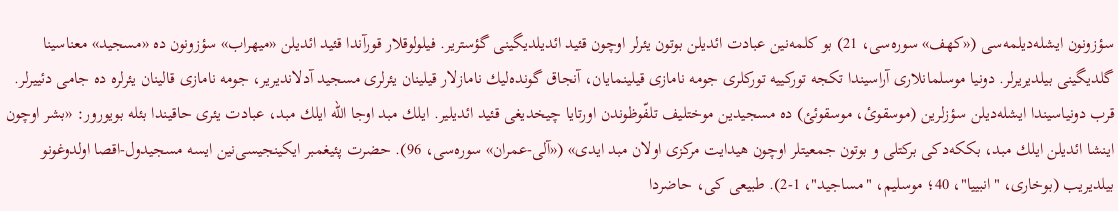سؤزونون ایشله‌دیلمه‌سی («كهف» سوره‌سی، 21) بو كلمه‌نین عبادت ائدیلن بوتون یئرلر اوچون قئید ائدیلدیگینی گؤستریر. فیلولوقلار قورآندا قئید ائدیلن «میهراب» سؤزونون ده «مسجید» معناسینا گلدیگینی بیلدیریرلر. دونیا موسلمانلاری آراسیندا تكجه توركییه توركلری جومه نامازی قیلینمایان، آنجاق گونده‌لیك نامازلار قیلینان یئرلری مسجید آدلاندیریر، جومه نامازی قالینان یئرلره ده جامی دئییرلر. قرب دونیاسیندا ایشله‌دیلن سؤزلرین (موسقوئ، موسقوئئ) ده مسجیدین موختلیف تلفّوظوندن اورتایا چیخدیغی قئید ائدیلیر. ایلك مبد اوجا الله ایلك مبد، عبادت یئری حاقیندا بئله بویورور: «بشر اوچون اینشا ائدیلن ایلك مبد، بككه‌دكی بركتلی و بوتون جمعیتلر اوچون هیدایت مركزی اولان مبد ایدی» («آلی-عمران» سوره‌سی، 96). حضرت پئیغمبر ایكینجیسی‌نین ایسه مسجیدول-اقصا اولدوغونو بیلدیریب (بوخاری، "انبییا"، 40؛ موسلیم، "مساجید"، 1-2). طبیعی كی، حاضردا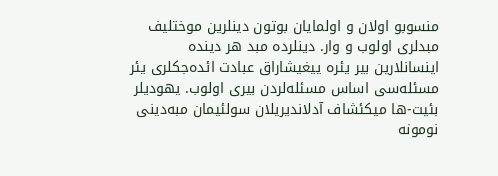منسوبو اولان و اولمایان بوتون دینلرین موختلیف مبدلری اولوب و وار. دینلرده مبد هر دینده اینسانلارین بیر یئره ییغیشاراق عبادت ائده‌جكلری یئر مسئله‌‌سی اساس مسئله‌‌لردن بیری اولوب. یهودیلر بئیت-ها میكئشاف آدلاندیریلان سولئیمان مبه‌دینی نومونه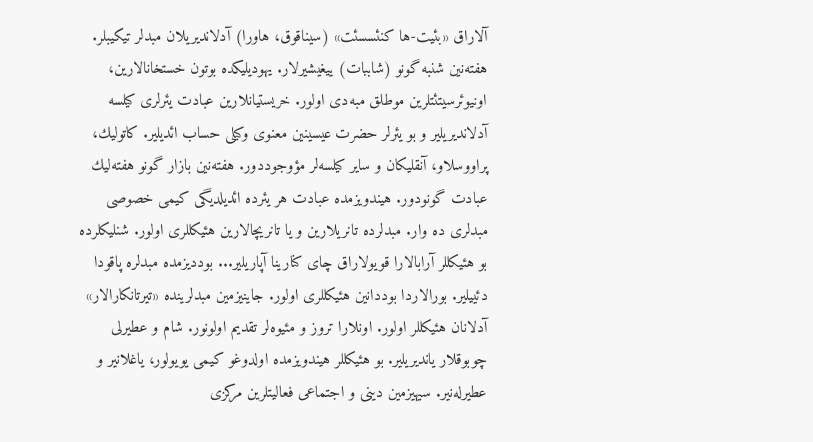آلاراق «بئیت-ها كنئسسئت» (سیناقوق، هاورا) آدلاندیریلان مبدلر تیكیبلر. هفته‌نین شنبه گونو (شاببات) ییغیشیرلار. یهودیلیكده بوتون خستخانالارین، اونیوئرسیتئتلرین موطلق مبه‌دی اولور. خریستیانلارین عبادت یئرلری كیلسه آدلاندیریلیر و بو یئرلر حضرت عیسینین معنوی وكیلی حساب ائدیلیر. كاتولیك، پراووسلاو، آنقلیكان و سایر كیلسه‌لر مؤوجوددور. هفته‌نین بازار گونو هفته‌لیك عبادت گونودور. هیندویزمده عبادت هر یئرده ائدیلدیگی كیمی خصوصی مبدلری ده وار. مبدلرده تانریلارین و یا تانریچالارین هئیكللری اولور. شنلیكلرده بو هئیكللر آرابالارا قویولاراق چای كنارینا آپاریلیر... بوددیزمده مبدلره پاقودا دئییلیر. بورالاردا بوددانین هئیكللری اولور. جاینیزمین مبدلرینده «تیرتانكارالار» آدلانان هئیكللر اولور. اونلارا تروز و مئیوه‌لر تقدیم اولونور. شام و عطیرلی چوبوقلار یاندیریلیر. بو هئیكللر هیندویزمده اولدوغو كیمی یویولور، یاغلانیر و عطیرله‌نیر. سیهیزمین دینی و اجتماعی فعالیتلرین مركزی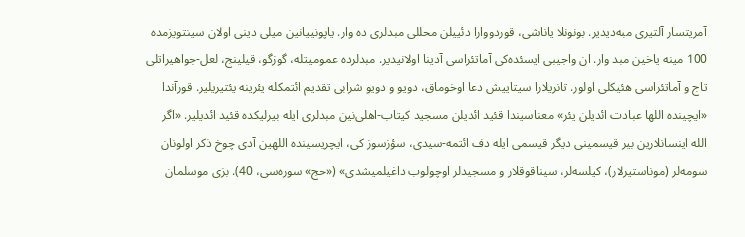آمریتسار آلتیری مبه‌دیدیر. بونونلا یاناشی، قوردووارا دئییلن محللی مبدلری ده وار. یاپونییانین میلی دینی اولان سینتویزمده 100 مینه یاخین مبد وار. ان واجیبی ایسئده‌كی آماتئراسی آدینا اولانیدیر. مبدلرده عمومیتله، گوزگو، قیلینج، لعل-جواهیراتلی تاج و آماتئراسی هئیكلی اولور. تانریلارا سیتاییش دعا اوخوماق، دویو و دویو شرابی تقدیم ائتمكله یئرینه یئتیریلیر. قورآندا «ایچینده اللها عبادت ائدیلن یئر» معناسیندا قئید ائدیلن مسجید كیتاب-اهلی‌نین مبدلری ایله بیرلیكده قئید ائدیلیر. «اگر الله اینسانلارین بیر قیسمینی دیگر قیسمی ایله دف ائتمه-سیدی، سؤزسوز كی، ایچریسینده اللهین آدی چوخ ذكر اولونان سومه‌لر (موناستیرلار)، كیلسه‌لر، سیناقوقلار و مسجیدلر اوچولوب داغیلمیشدی» («حج» سوره‌سی، 40). بزی موسلمان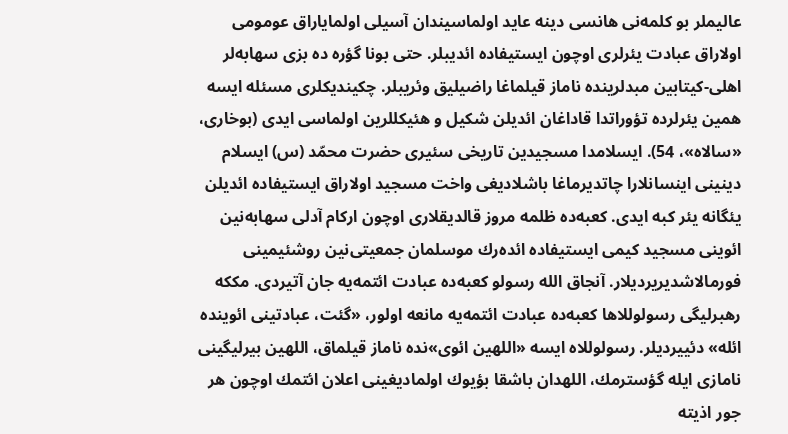عالیملر بو كلمه‌نی هانسی دینه عاید اولماسیندان آسیلی اولمایاراق عومومی اولاراق عبادت یئرلری اوچون ایستیفاده ائدیبلر. حتی بونا گؤره ده بزی سهابه‌لر اهلی-كیتابین مبدلرینده ناماز قیلماغا راضیلیق وئریبلر. چكیندیكلری مسئله‌‌ ایسه همین یئرلرده تؤوراتدا قاداغان ائدیلن شكیل و هئیكللرین اولماسی ایدی (بوخاری، «سالاه»، 54). ایسلامدا مسجیدین تاریخی سئیری حضرت محمّد (س) ایسلام دینینی اینسانلارا چاتدیرماغا باشلادیغی واخت مسجید اولاراق ایستیفاده ائدیلن یئگانه یئر كبه ایدی. كعبه‌‌ده‌‌ ظلمه مروز قالدیقلاری اوچون اركام آدلی سهابه‌نین ائوینی مسجید كیمی ایستیفاده ائده‌رك موسلمان جمعیتی‌نین روشئیمینی فورمالاشدیریردیلار. آنجاق الله رسولو كعبه‌‌ده‌‌ عبادت ائتمه‌یه جان آتیردی. مككه رهبرلیگی رسولوللاها كعبه‌‌ده‌‌ عبادت ائتمه‌یه مانعه اولور، «گئت، عبادتینی ائوینده ائله» دئییردیلر. رسولوللاه ایسه «اللهین ائوی»نده ناماز قیلماق، اللهین بیرلیگینی نامازی ایله گؤسترمك، اللهدان باشقا بؤیوك اولمادیغینی اعلان ائتمك اوچون هر جور اذیته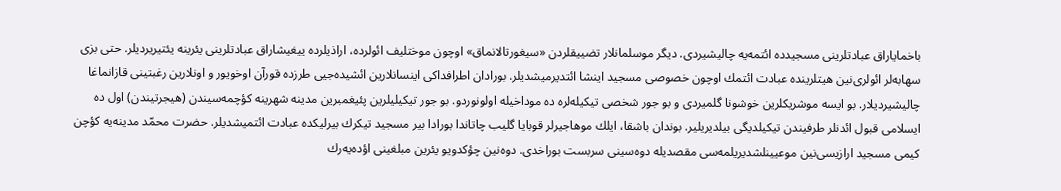باخمایاراق عبادتلرینی مسجیدده ائتمه‌یه چالیشیردی. دیگر موسلمانلار تضییقلردن «سیغورتالانماق» اوچون موختلیف ائولرده، اراذیلرده ییغیشاراق عبادتلرینی یئرینه یئتیریردیلر. حتی بزی سهابه‌لر ائولری‌نین هیتلرینده عبادت ائتمك اوچون خصوصی مسجید اینشا ائتدیرمیشدیلر. بورادان اطرافداكی اینسانلارین ائشیده‌جیی طرزده قورآن اوخویور و اونلارین رغبتینی قازانماغا چالیشیردیلار. بو ایسه موشریكلرین خوشونا گلمیردی و بو جور شخصی تیكیله‌لره ده موداخیله اولونوردو. بو جور تیكیلیلرین پئیغمبرین مدینه شهرینه كؤچمه‌سیندن (هیجرتیندن) اول ده ایسلامی قبول ائدنلر طرفیندن تیكیلدیگی بیلدیریلیر. بوندان باشقا، ایلك موهاجیرلر قوبایا گلیب چاتاندا بورادا بیر مسجید تیكرك بیرلیكده عبادت ائتمیشدیلر. حضرت محمّد مدینه‌یه كؤچن كیمی مسجید ارازیسی‌نین موعیینلشدیریلمه‌سی مقصدیله دوه‌سینی سربست بوراخدی. دوه‌نین چؤكدویو یئرین مبلغینی اؤده‌یه‌رك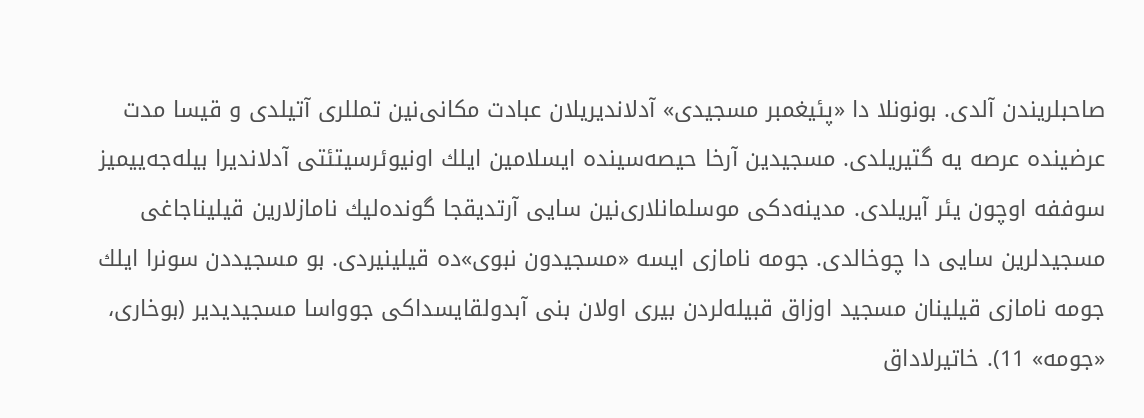صاحبلریندن آلدی. بونونلا دا «پئیغمبر مسجیدی» آدلاندیریلان عبادت مكانی‌نین تمللری آتیلدی و قیسا مدت عرضینده عرصه‌ یه‌‌ گتیریلدی. مسجیدین آرخا حیصه‌‌سینده ایسلامین ایلك اونیوئرسیتئتی آدلاندیرا بیله‌جه‌ییمیز سوففه اوچون یئر آیریلدی. مدینه‌دكی موسلمانلاری‌نین سایی آرتدیقجا گونده‌لیك نامازلارین قیلیناجاغی مسجیدلرین سایی دا چوخالدی. جومه نامازی ایسه «مسجیدون نبوی»ده قیلینیردی. بو مسجیددن سونرا ایلك جومه نامازی قیلینان مسجید اوزاق قبیله‌لردن بیری اولان بنی آبدولقایسداكی جوواسا مسجیدیدیر (بوخاری، «جومه» 11). خاتیرلاداق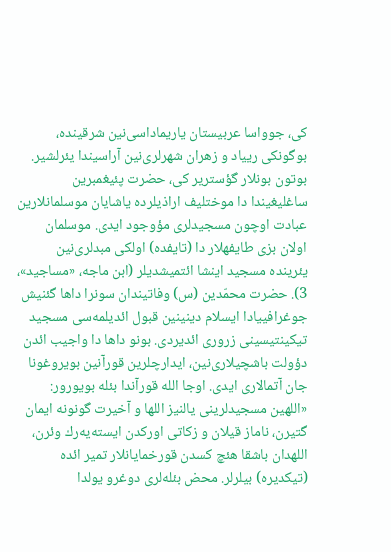كی، جوواسا عربیستان یاریماداسی‌نین شرقینده، بوگونكی رییاد و زهران شهرلری‌نین آراسیندا یئرلشیر. بوتون بونلار گؤستریر كی، حضرت پئیغمبرین ساغلیغیندا دا موختلیف اراذیلرده یاشایان موسلمانلارین عبادت اوچون مسجیدلری مؤوجود ایدی. موسلمان اولان بزی طایفهلار دا (تایفده) اولكی مبدلری‌نین یئرینده مسجید اینشا ائتمیشدیلر (ابن ماجه، «مساجید»، 3). حضرت محمّدین (س) وفاتیندان سونرا داها گئنیش جوغرافییادا ایسلام دینینین قبول ائدیلمه‌سی مسجید تیكینتیسینی زروری ائدیردی. بونو داها دا واجیب ائدن دؤولت باشچیلاری‌نین، ایدارچلرین قورآنین بویروغونا جان آتمالاری ایدی. اوجا الله قورآندا بئله بویورور: «اللهین مسجیدلرینی یالنیز اللها و آخیرت گونونه ایمان گتیرن، ناماز قیلان و زكاتی اوركدن ایسته‌یه‌رك وئرن، اللهدان باشقا هئچ كسدن قورخمایانلار تمیر ائده (تیكدیره) بیلرلر. محض بئله‌لری دوغرو یولدا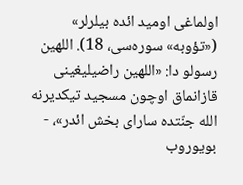اولماغی اومید ائده بیلرلر» («تؤوبه» سوره‌سی، 18). اللهین رسولو دا: «اللهین راضیلیغینی قازانماق اوچون مسجید تیكدیرنه الله جنّتده سارای بخش ائدر»، - بویوروب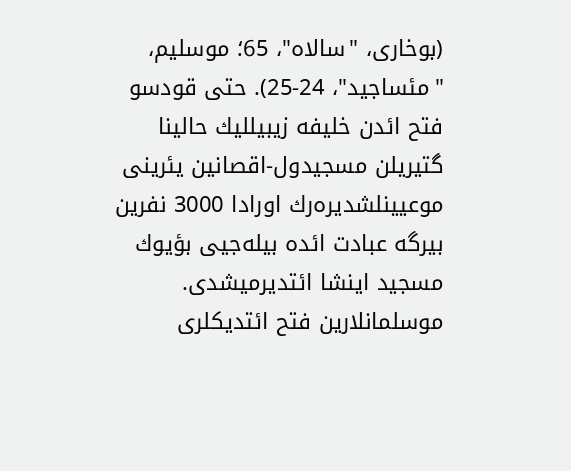(بوخاری، "سالاه"، 65؛ موسلیم، "مئساجید"، 24-25). حتی قودسو فتح ائدن خلیفه زیبیللیك حالینا گتیریلن مسجیدول-اقصانین یئرینی موعیینلشدیره‌رك اورادا 3000 نفرین بیرگه عبادت ائده بیله‌جیی بؤیوك مسجید اینشا ائتدیرمیشدی. موسلمانلارین فتح ائتدیكلری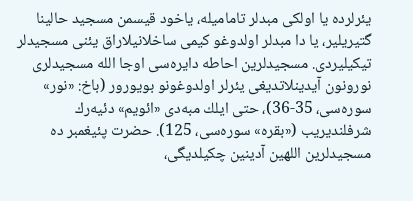یئرلرده یا اولكی مبدلر تامامیله، یاخود قیسمن مسجید حالینا گتیریلیر، یا دا مبدلر اولدوغو كیمی ساخلانیلاراق یئنی مسجیدلر تیكیلیردی. مسجیدلرین احاطه‌‌ دایره‌سی اوجا الله مسجیدلری نورونون آیدینلاتدیغی یئرلر اولدوغونو بویورور (باخ: «نور» سوره‌سی، 35-36)، حتی ایلك مبه‌دی «ائویم» دئیه‌رك شرفلندیریب («بقره» سوره‌سی، 125). حضرت پئیغمبر ده مسجیدلرین اللهین آدینین چكیلدیگی،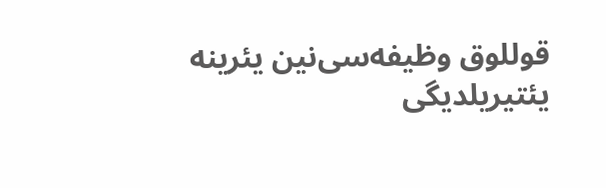قوللوق وظیفه‌سی‌نین یئرینه یئتیریلدیگی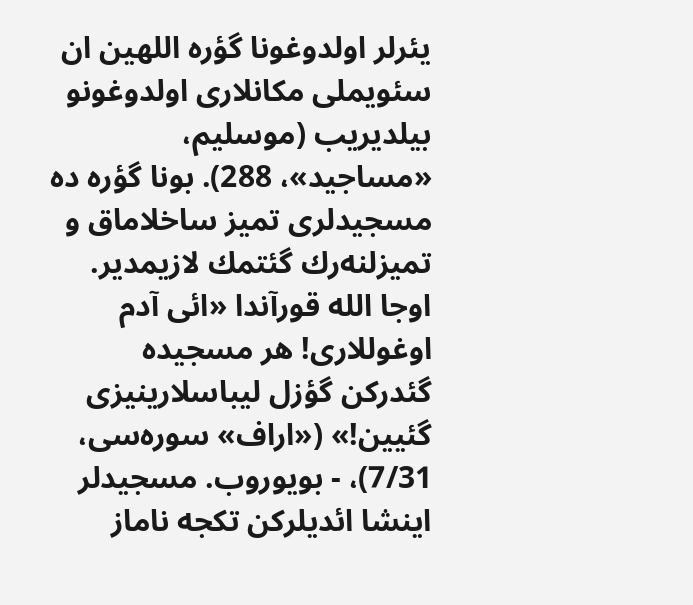یئرلر اولدوغونا گؤره اللهین ان سئویملی مكانلاری اولدوغونو بیلدیریب (موسلیم، «مساجید»، 288). بونا گؤره ده مسجیدلری تمیز ساخلاماق و تمیزلنه‌رك گئتمك لازیمدیر. اوجا الله قورآندا «ائی آدم اوغوللاری! هر مسجیده گئدركن گؤزل لیباسلارینیزی گئیین!» («اراف» سوره‌سی، 7/31)، - بویوروب. مسجیدلر اینشا ائدیلركن تكجه ناماز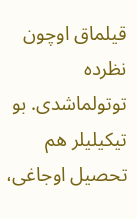قیلماق اوچون نظرده توتولماشدی. بو تیكیلیلر هم تحصیل اوجاغی،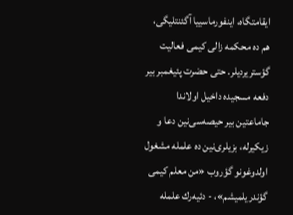ایقامتگاه، اینفورماسییا آگئنتلیگی، هم ده محكمه‌‌ زالی كیمی فعالیت گؤستریردیلر. حتی حضرت پئیغمبر بیر دفعه‌‌ مسجیده داخیل اولاندا جاماعتین بیر حیصه‌سی‌نین دعا و زیكیرله، بزیلری‌نین ده علمله مشغول اولدوغونو گؤروب «من معلم كیمی گؤندریلمیشم»، - دئیه‌رك علمله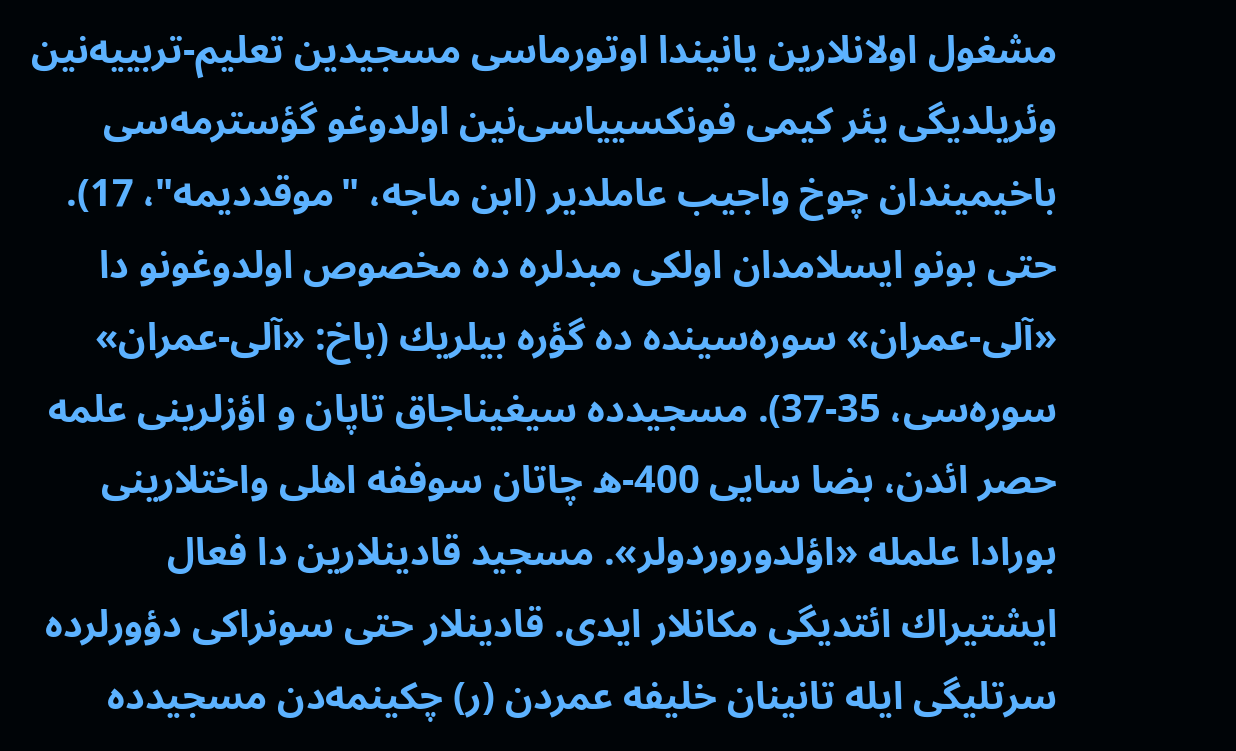مشغول اولانلارین یانیندا اوتورماسی مسجیدین تعلیم-تربییه‌نین وئریلدیگی یئر كیمی فونكسییاسی‌نین اولدوغو گؤسترمه‌سی باخیمیندان چوخ واجیب عاملدیر (ابن ماجه، "موقددیمه"، 17). حتی بونو ایسلامدان اولكی مبدلره ده مخصوص اولدوغونو دا «آلی-عمران» سوره‌سینده ده گؤره بیلریك (باخ: «آلی-عمران» سوره‌سی، 35-37). مسجیدده سیغیناجاق تاپان و اؤزلرینی علمه حصر ائدن، بضا سایی 400-ه چاتان سوففه اهلی واختلارینی بورادا علمله «اؤلدوروردولر». مسجید قادینلارین دا فعال ایشتیراك ائتدیگی مكانلار ایدی. قادینلار حتی سونراكی دؤورلرده سرتلیگی ایله تانینان خلیفه عمردن (ر) چكینمه‌دن مسجیدده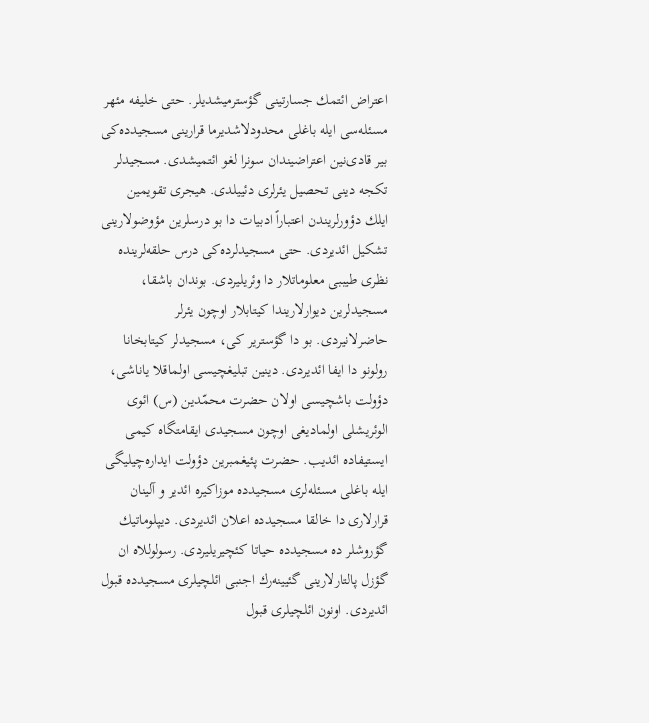اعتراض ائتمك جسارتینی گؤسترمیشدیلر. حتی خلیفه مئهر مسئله‌‌سی ایله باغلی محدودلاشدیرما قرارینی مسجیدده‌كی بیر قادی‌نین اعتراضیندان سونرا لغو ائتمیشدی. مسجیدلر تكجه دینی تحصیل یئرلری دئییلدی. هیجری تقویمین ایلك دؤورلریندن اعتباراً ادبیات دا بو درسلرین مؤوضولارینی تشكیل ائدیردی. حتی مسجیدلرده‌كی درس حلقه‌‌لرینده نظری طیببی معلوماتلار دا وئریلیردی. بوندان باشقا، مسجیدلرین دیوارلاریندا كیتابلار اوچون یئرلر حاضرلانیردی. بو دا گؤستریر كی، مسجیدلر كیتابخانا رولونو دا ایفا ائدیردی. دینین تبلیغچیسی اولماقلا یاناشی، دؤولت باشچیسی اولان حضرت محمّدین (س) ائوی الوئریشلی اولمادیغی اوچون مسجیدی ایقامتگاه كیمی ایستیفاده ائدیب. حضرت پئیغمبرین دؤولت ایداره‌چیلیگی ایله باغلی مسئله‌‌لری مسجیدده موزاكیره ائدیر و آلینان قرارلاری دا خالقا مسجیدده اعلان ائدیردی. دیپلوماتیك گؤروشلر ده مسجیدده حیاتا كئچیریلیردی. رسولوللاه ان گؤزل پالتارلارینی گئیینه‌رك اجنبی ائلچیلری مسجیدده قبول ائدیردی. اونون ائلچیلری قبول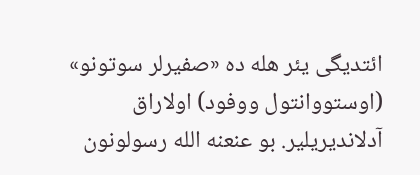ائتدیگی یئر هله ده «صفیرلر سوتونو» (اوستووانتول ووفود) اولاراق آدلاندیریلیر. بو عنعنه‌‌ الله رسولونون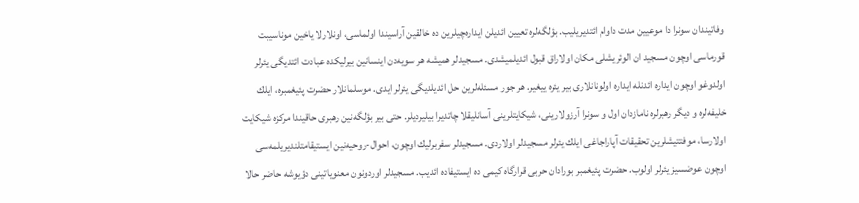وفاتیندان سونرا دا موعیین مدت داوام ائتدیریلیب. بؤلگه‌لره تعیین ائدیلن ایداره‌چیلرین ده خالقین آراسیندا اولماسی، اونلارلا یاخین موناسیبت قورماسی اوچون مسجید ان الوئریشلی مكان اولاراق قبول ائدیلمیشدی. مسجیدلر همیشه هر سویه‌دن اینسانین بیرلیكده عبادت ائتدیگی یئرلر اولدوغو اوچون ایداره ائدنله ایداره اولونانلاری بیر یئره ییغیر. هر جور مسئله‌‌لرین حل ائدیلدیگی یئرلر ایدی. موسلمانلار حضرت پئیغمبره، ایلك خلیفه‌لره و دیگر رهبرلره نامازدان اول و سونرا آرزولارینی، شیكایتلرینی آسانلیقلا چاتدیرا بیلیردیلر. حتی بیر بؤلگه‌نین رهبری حاقیندا مركزه شیكایت اولارسا، موفتتیشلرین تحقیقات آپاراجاغی ایلك یئرلر مسجیدلر اولاردی. مسجیدلر سفربرلیك اوچون، احوال-روحیه‌نین ایستیقامتلندیریلمه‌سی اوچون عوضسیز یئرلر اولوب. حضرت پئیغمبر بورادان حربی قرارگاه كیمی ده ایستیفاده ائدیب. مسجیدلر اوردونون معنویاتینی دؤیوشه حاضر حالا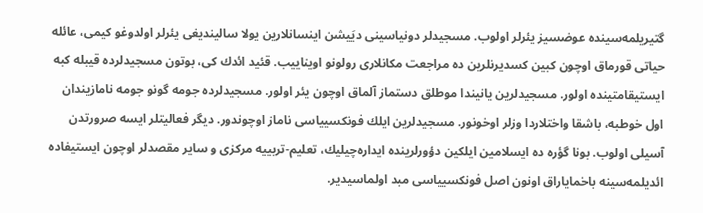گتیریلمه‌سینده عوضسیز یئرلر اولوب. مسجیدلر دونیاسینی دیَیشن اینسانلارین یولا سالیندیغی یئرلر اولدوغو كیمی، عائله‌‌ حیاتی قورماق اوچون كبین كسدیرنلرین ده مراجعت مكانلاری رولونو اویناییب. قئید ائدك كی، بوتون مسجیدلرده قیبله كبه ایستیقامتینده اولور. مسجیدلرین یانیندا موطلق دستماز آلماق اوچون یئر اولور. مسجیدلرده جومه گونو جومه نامازیندان اول خوطبه‌‌، باشقا واختلاردا وزلر اوخونور. مسجیدلرین ایلك فونكسییاسی ناماز اوچوندور. دیگر فعالیتلر ایسه صرورتدن آسیلی اولوب. بونا گؤره ده ایسلامین ایلكین دؤورلرینده ایداره‌چیلیك، تعلیم-تربییه مركزی و سایر مقصدلر اوچون ایستیفاده ائدیلمه‌سینه باخمایاراق اونون اصل فونكسییاسی مبد اولماسیدیر.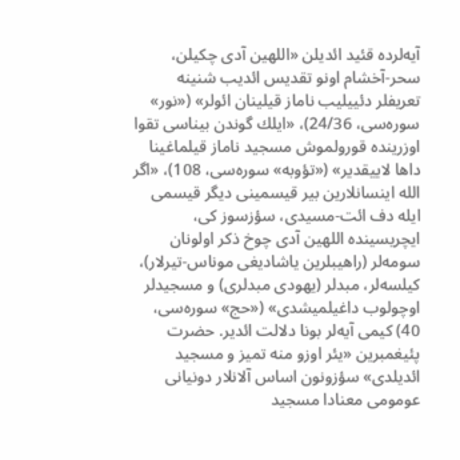آیه‌لرده قئید ائدیلن «اللهین آدی چكیلن، سحر-آخشام اونو تقدیس ائدیب شنینه تعریفلر دئییلیب ناماز قیلینان ائولر» («نور» سوره‌سی، 24/36)، «ایلك گوندن بیناسی تقوا اوزرینده قورولموش مسجید ناماز قیلماغینا داها لاییقدیر» («تؤوبه» سوره‌سی، 108)، «اگر الله اینسانلارین بیر قیسمینی دیگر قیسمی ایله دف ائت-مسیدی، سؤزسوز كی، ایچریسینده اللهین آدی چوخ ذكر اولونان سومه‌لر (راهیبلرین یاشادیغی موناس-تیرلار)، كیلسه‌لر، مبدلر (یهودی مبدلری) و مسجیدلر اوچولوب داغیلمیشدی» («حج» سوره‌سی، 40) كیمی آیه‌لر بونا دلالت ائدیر. حضرت پئیغمبرین «یئر اوزو منه تمیز و مسجید ائدیلدی» سؤزونون اساس آلانلار دونیانی عومومی معنادا مسجید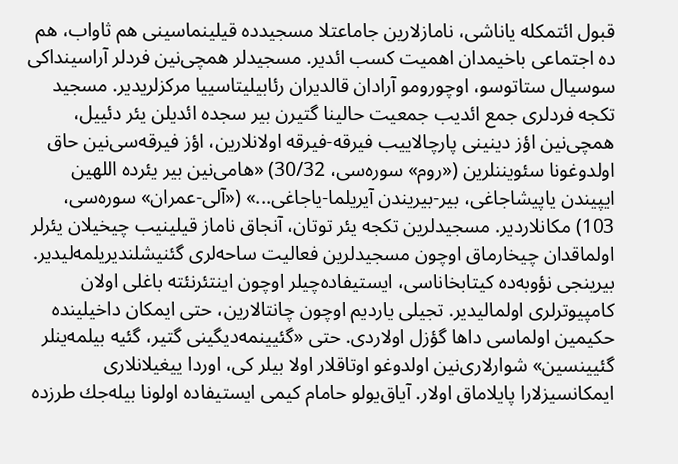قبول ائتمكله یاناشی، نامازلارین جاماعتلا مسجیدده قیلینماسینی هم ثاواب، هم ده اجتماعی باخیمدان اهمیت كسب ائدیر. مسجیدلر همچی‌نین فردلر آراسینداكی سوسیال ستاتوسو، اوچورومو آرادان قالدیران رئابیلیتاسییا مركزلریدیر. مسجید تكجه فردلری جمع ائدیب جمعیت حالینا گتیرن بیر سجده ائدیلن یئر دئییل، همچی‌نین اؤز دینینی پارچالاییب فیرقه-فیرقه اولانلارین، اؤز فیرقه‌سی‌نین حاق اولدوغونا سئویننلرین («روم» سوره‌سی، 30/32) «هامی‌نین بیر یئرده اللهین ایپیندن یاپیشاجاغی، بیر-بیریندن آیریلما-یاجاغی...» («آلی-عمران» سوره‌سی، 103) مكانلاردیر. مسجیدلرین تكجه یئر توتان، آنجاق ناماز قیلینیب چیخیلان یئرلر اولماقدان چیخارماق اوچون مسجیدلرین فعالیت ساحه‌‌لری گئنیشلندیریلمه‌لیدیر. بیرینجی نؤوبه‌ده كیتابخاناسی، ایستیفاده‌چیلر اوچون اینتئرنئته باغلی اولان كامپیوترلری اولمالیدیر. تجیلی یاردیم اوچون چانتالارین، حتی ایمكان داخیلینده حكیمین اولماسی داها گؤزل اولاردی. حتی «گئیینمه‌دیگینی گتیر، گئیه بیلمه‌ینلر گئیینسین» شوارلاری‌نین اولدوغو اوتاقلار اولا بیلر كی، اوردا ییغیلانلاری ایمكانسیزلارا پایلاماق اولار. آیاق‌یولو حامام كیمی ایستیفاده اولونا بیله‌جك طرزده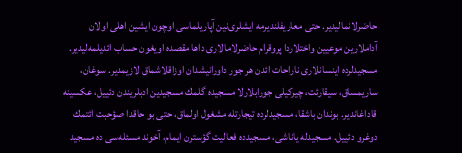حاضرلانمالیدیر. حتی معاریفلندیرمه ایشلری‌نین آپاریلماسی اوچون ایشین اهلی اولان آداملارین موعیین واختلاردا پروقرام حاضرلامالاری داها مقصده اویغون حساب ائدیلمه‌لیدیر. مسجیدلرده اینسانلاری ناراحات ائدن هر جور داورانیشدان اوزاقلاشماق لازیمدیر. سوغان، ساریمساق، سیقارئت، چیركیلی جورابلارلا مسجیده گلمك مسجیدین ادبلریندن دئییل، عكسینه قاداغاندیر. بوندان باشقا، مسجیدلرده تیجارتله مشغول اولماق، حتی بو حاقدا صؤحبت ائتمك دوغرو دئییل. مسجیدله یاناشی، مسجیدده فعالیت گؤسترن ایمام، آخوند مسئله‌‌سی ده مسجید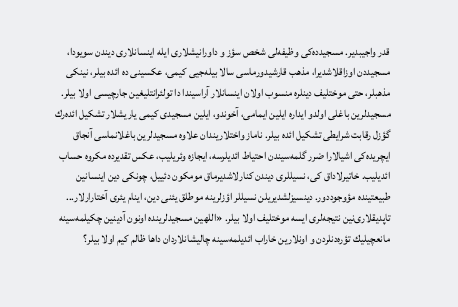قدر واجیبدیر. مسجیدده‌كی وظیفه‌‌لی شخص سؤز و داورانیشلاری ایله اینسانلاری دیندن سویودا، مسجیددن اوزاقلاشدیرا، مذهب قارشیدورماسی سالا بیله‌جیی كیمی، عكسینی ده ائده بیلر، نینكی مذهبلر، حتی موختلیف دینلره منسوب اولان اینسانلار آراسیندا دا تولئرانتلیغین جارچیسی اولا بیلر. مسجیدلرین باغلی اولدو ایداره ایلین ایمامی، آخوندو، ایلین مسجیدی كیمی یاریشلار تشكیل ائده‌رك گؤزل رقابت شرایطی تشكیل ائده بیلر. ناماز واختلاریندان علاوه‌‌ مسجیدلرین باغلانماسی آنجاق ایچریده‌كی اشیالارا ضرر گلمه‌سیندن احتیاط ائدیلرسه، ایجازه وئریلیب، عكس تقدیرده مكروه حساب ائدیلیب. خاتیرلاداق كی، نسیللری دیندن كنارلاشدیرماق مومكون دئییل، چونكی دین اینسانین طبیعتینده مؤوجوددور. دینسیزلشدیریلن نسیللر اؤزلرینه موطلق یئنی دین، اینام یئری آختارارلار... تاپدیقلاری‌نین نتیجه‌لری ایسه موختلیف اولا بیلر. «اللهین مسجیدلرینده اونون آدینین چكیلمه‌سینه مانعچیلیك تؤره‌دنلردن و اونلارین خاراب ائدیلمه‌سینه چالیشانلاردان داها ظالم كیم اولا بیلر؟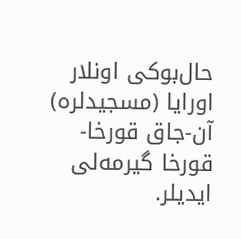حال‌بوكی اونلار اورایا (مسجیدلره) آن-جاق قورخا-قورخا گیرمه‌لی ایدیلر.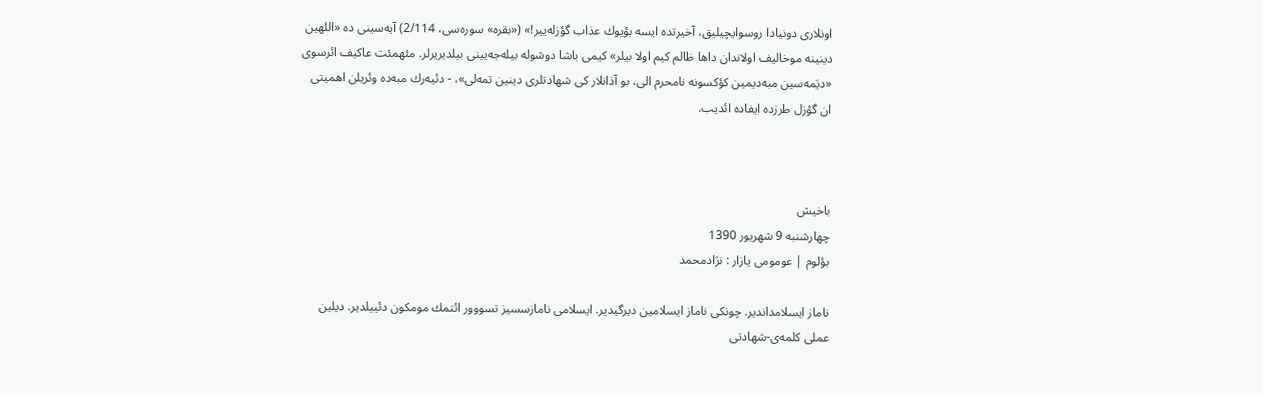اونلاری دونیادا روسوایچیلیق، آخیرتده ایسه بؤیوك عذاب گؤزله‌ییر!» («بقره» سوره‌سی، 2/114) آیه‌سینی ده «اللهین دینینه موخالیف اولاندان داها ظالم كیم اولا بیلر» كیمی باشا دوشوله بیله‌جه‌یینی بیلدیریرلر. مئهمئت عاكیف ائرسوی «دیَمه‌سین مبه‌دیمین كؤكسونه نامحرم الی، بو آذانلار كی شهادتلری دینین تمه‌لی»، - دئیه‌رك مبه‌ده وئریلن اهمیتی ان گؤزل طرزده ایفاده ائدیب.



باخیش
چهارشنبه 9 شهریور 1390
بؤلوم | عومومی یازار : نژادمحمد

ناماز ایسلامداندیر. چونكی ناماز ایسلامین دیرگیدیر. ایسلامی نامازسسیز تسووور ائتمك مومكون دئییلدیر. دیلین عملی كلمه‌ی-شهادتی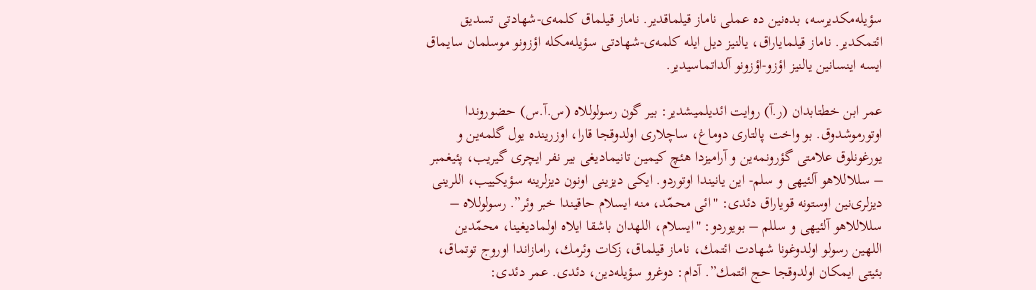سؤیله‌مكدیرسه، بده‌نین ده عملی ناماز قیلماقدیر. ناماز قیلماق كلمه‌ی-شهادتی تسدیق ائتمكدیر. ناماز قیلمایاراق، یالنیز دیل ایله كلمه‌ی-شهادتی سؤیله‌مكله اؤزونو موسلمان سایماق ایسه اینسانین یالنیز اؤزو-اؤزونو آلداتماسیدیر.

عمر ابن خطتابدان (ر.آ) روایت ائدیلمیشدیر: بیر گون رسولوللاه (س.آ.س) حضوروندا اوتورموشدوق. بو واخت پالتاری دوماغ، ساچلاری اولدوقجا قارا، اوزرینده یول گلمه‌ین و یورغونلوق علامتی گؤرونمه‌ین و آرامیزدا هئچ كیمین تانیمادیغی بیر نفر ایچری گیریب، پئیغمبر – سللاللاهو آلئیهی و سلم- این یانیندا اوتوردو. ایكی دیزینی اونون دیزلرینه سؤیكییب، اللرینی دیزلری‌نین اوستونه قویاراق دئدی: "ائی محمّد، منه ایسلام حاقیندا خبر وئر”. رسولوللاه – سللاللاهو آلئیهی و سللم – بویوردو: "ایسلام، اللهدان باشقا ایلاه اولمادیغینا، محمّدین اللهین رسولو اولدوغونا شهادت ائتمك، ناماز قیلماق، زكات وئرمك، رامازاندا اوروج توتماق، بئیتی ایمكان اولدوقجا حج ائتمك”. آدام: دوغرو سؤیله‌دین، دئدی. عمر دئدی: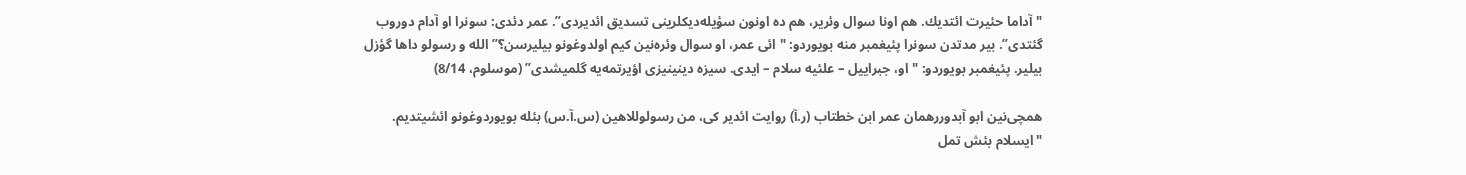"آداما حئیرت ائتدیك. هم اونا سوال وئریر، هم ده اونون سؤیله‌دیكلرینی تسدیق ائدیردی”. عمر دئدی: سونرا او آدام دوروب گئتدی”. بیر مدتدن سونرا پئیغمبر منه بویوردو: "ائی عمر، او سوال وئره‌نین كیم اولدوغونو بیلیرسن؟” الله و رسولو داها گؤزل بیلیر. پئیغمبر بویوردو: "او، جبراییل – علئیه سلام – ایدی. سیزه دینینیزی اؤیرتمه‌یه گلمیشدی” (موسلوم، 8/14)

همچی‌نین ابو آبدوررهمان عمر ابن خطتاب (ر.آ) روایت ائدیر كی، من رسولوللاهین (س.آ.س) بئله بویوردوغونو ائشیتدیم. "ایسلام بئش تمل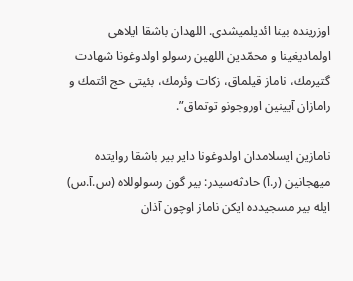اوزرینده بینا ائدیلمیشدی. اللهدان باشقا ایلاهی اولمادیغینا و محمّدین اللهین رسولو اولدوغونا شهادت گتیرمك، ناماز قیلماق، زكات وئرمك، بئیتی حج ائتمك و رامازان آیینین اوروجونو توتماق”.

نامازین ایسلامدان اولدوغونا دایر بیر باشقا روایتده میهجانین (ر.آ) حادثه‌‌سیدر: بیر گون رسولوللاه (س.آ.س) ایله بیر مسجیدده ایكن ناماز اوچون آذان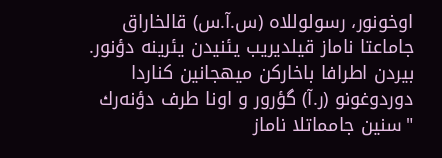اوخونور، رسولوللاه (س.آ.س) قالخاراق جاماعتا ناماز قیلدیریب یئنیدن یئرینه دؤنور. بیردن اطرافا باخاركن میهجانین كناردا دوردوغونو (ر.آ) گؤرور و اونا طرف دؤنه‌رك "سنین جامماتلا ناماز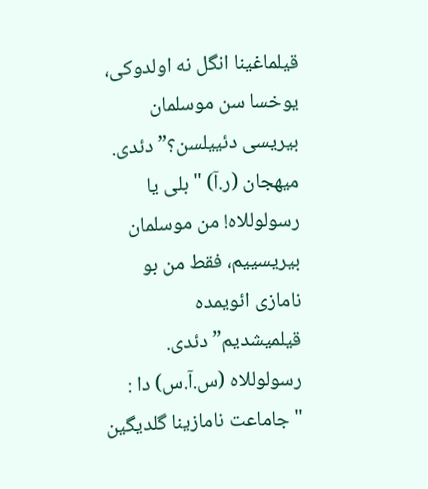قیلماغینا انگل نه اولدوكی، یوخسا سن موسلمان بیریسی دئییلسن؟” دئدی. میهجان (ر.آ) "بلی یا رسولوللاه! من موسلمان بیریسییم، فقط من بو نامازی ائویمده قیلمیشدیم” دئدی. رسولوللاه (س.آ.س) دا : "جاماعت نامازینا گلدیگین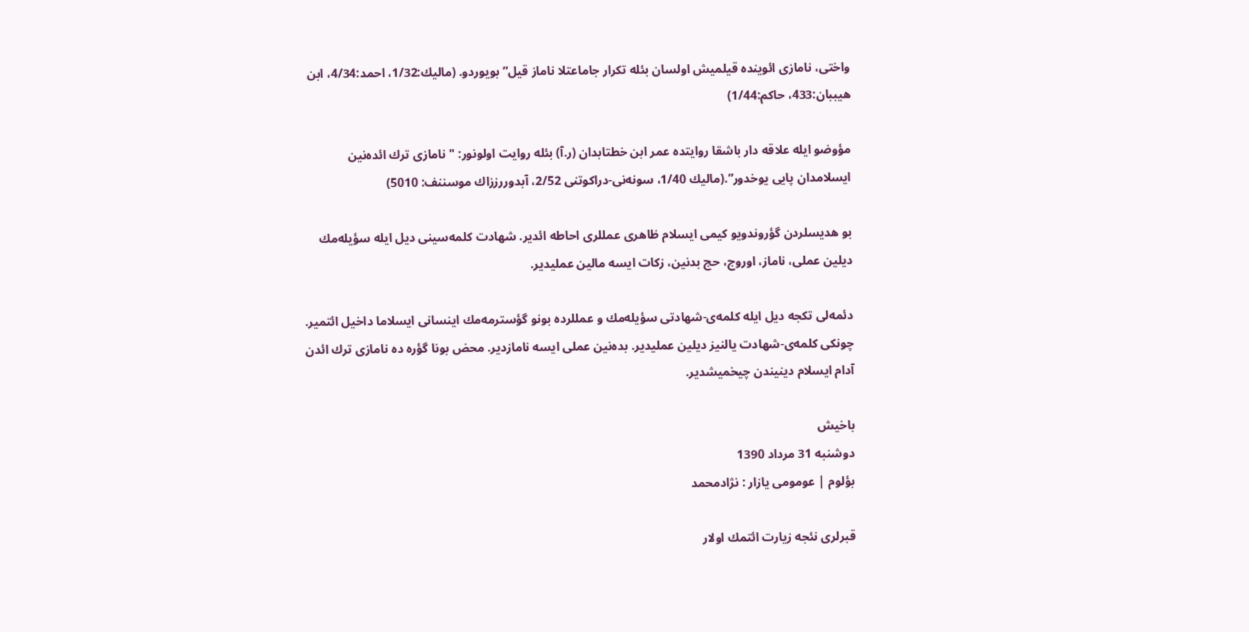واختی، نامازی ائوینده قیلمیش اولسان بئله تكرار جاماعتلا ناماز قیل” بویوردو. (مالیك:1/32، احمد:4/34، ابن هیببان:433، حاكم:1/44)

مؤوضو ایله علاقه دار باشقا روایتده عمر ابن خطتابدان (ر.آ) بئله روایت اولونور: "نامازی ترك ائده‌نین ایسلامدان پایی یوخدور”.(مالیك 1/40، سونه‌نی-دراكوتنی 2/52، آبدوررززاك موسننف: 5010)

بو هدیسلردن گؤروندویو كیمی ایسلام ظاهری عمللری احاطه‌‌ ائدیر. شهادت كلمه‌سینی دیل ایله سؤیله‌مك دیلین عملی، ناماز، اوروج، حج بد‌نین، زكات ایسه مالین عملیدیر.

دئمه‌لی تكجه دیل ایله كلمه‌ی-شهادتی سؤیله‌مك و عمللرده بونو گؤسترمه‌مك اینسانی ایسلاما داخیل ائتمیر. چونكی كلمه‌ی-شهادت یالنیز دیلین عملیدیر. بده‌نین عملی ایسه نامازدیر. محض بونا گؤره ده نامازی ترك ائدن آدام ایسلام دینیندن چیخمیشدیر.

باخیش
دوشنبه 31 مرداد 1390
بؤلوم | عومومی یازار : نژادمحمد

قبرلری نئجه زیارت ائتمك اولار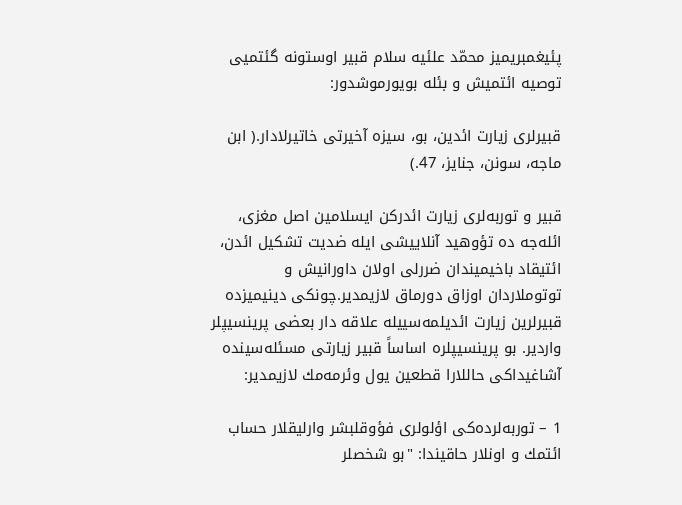پئیغمبریمیز محمّد علئیه سلام قبیر اوستونه گئتمیی توصیه‌ ائتمیش و بئله بویورموشدور:

قبیرلری زیارت ائدین، بو، سیزه آخیرتی خاتیرلادار.( ابن ماجه، سونن، جنایز، 47.)

قبیر و توربه‌لری زیارت ائدركن ایسلامین اصل مغزی، ائله‌جه ده تؤوهید آنلاییشی ایله ضدیت تشكیل ائدن، ائتیقاد باخیمیندان ضررلی اولان داورانیش و توتوملاردان اوزاق دورماق لازیمدیر.چونكی دینیمیزده قبیرلرین زیارت ائدیلمه‌سییله علاقه دار بعضی پرینسیپلر واردیر. بو پرینسیپلره اساساً قبیر زیارتی مسئله‌سینده آشاغیداكی حاللارا قطعین یول وئرمه‌مك لازیمدیر:

1 – توربه‌لرده‌كی اؤلولری فؤوقلبشر وارلیقلار حساب ائتمك و اونلار حاقیندا: "بو شخصلر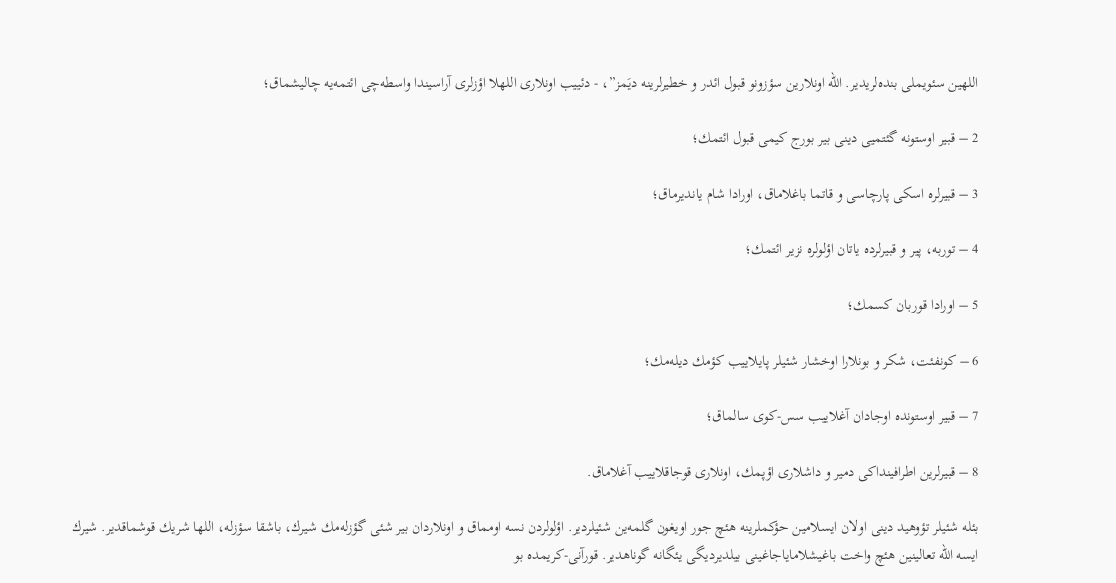اللهین سئویملی بنده‌لریدیر. الله اونلارین سؤزونو قبول ائدر و خطیرلرینه دیَمز”، - دئییب اونلاری اللهلا اؤزلری آراسیندا واسطه‌چی ائتمه‌یه چالیشماق؛

2 – قبیر اوستونه گئتمیی دینی بیر بورج كیمی قبول ائتمك؛

3 – قبیرلره اسكی پارچاسی و قاتما باغلاماق، اورادا شام یاندیرماق؛

4 – توربه، پیر و قبیرلرده یاتان اؤلولره نزیر ائتمك؛

5 – اورادا قوربان كسمك؛

6 – كونفئت، شكر و بونلارا اوخشار شئیلر پایلاییب كؤمك دیله‌مك؛

7 – قبیر اوستونده اوجادان آغلاییب سس-كوی سالماق؛

8 – قبیرلرین اطرافینداكی دمیر و داشلاری اؤپمك، اونلاری قوجاقلاییب آغلاماق.

بئله شئیلر تؤوهید دینی اولان ایسلامین حؤكملرینه هئچ جور اویغون گلمه‌ین شئیلردیر. اؤلولردن نسه اومماق و اونلاردان بیر شئی گؤزله‌مك شیرك، باشقا سؤزله، اللها شریك قوشماقدیر. شیرك ایسه الله تعالینین هئچ واخت باغیشلامایاجاغینی بیلدیردیگی یئگانه گوناهدیر. قورآنی-كریمده بو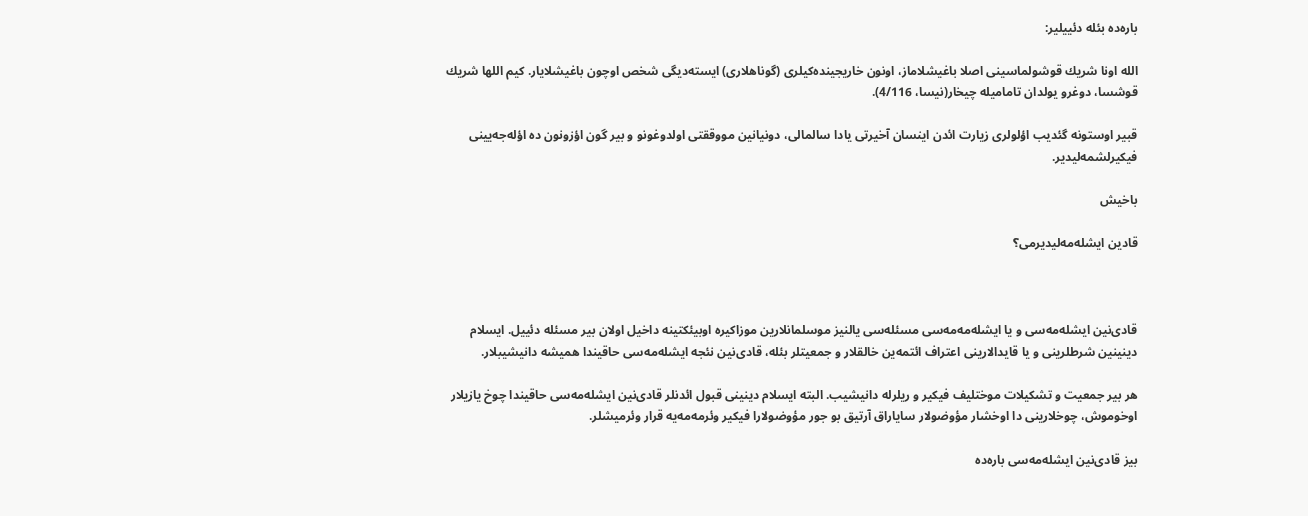باره‌ده بئله دئییلیر:

الله اونا شریك قوشولماسینی اصلا باغیشلاماز، اونون خاریجینده‌كیلری (گوناهلاری) ایسته‌دیگی شخص اوچون باغیشلایار. كیم اللها شریك قوشسا، دوغرو یولدان تامامیله چیخار(نیسا، 4/116).

قبیر اوستونه گئدیب اؤلولری زیارت ائدن اینسان آخیرتی یادا سالمالی، دونیانین مووققتی اولدوغونو و بیر گون اؤزونون ده اؤله‌جه‌یینی فیكیرلشمه‌لیدیر.

باخیش

قادین ایشله‌مه‌لیدیرمی؟



قادی‌نین ایشله‌مه‌سی و یا ایشله‌مه‌مه‌سی مسئله‌سی یالنیز موسلمانلارین موزاكیره اوبیئكتینه داخیل اولان بیر مسئله‌ دئییل. ایسلام دینینین شرطلرینی و یا قایدالارینی اعتراف ائتمه‌ین خالقلار و جمعیتلر بئله، قادی‌نین نئجه ایشله‌مه‌سی حاقیندا همیشه دانیشیبلار.

هر بیر جمعیت و تشكیلات موختلیف فیكیر و ریلرله دانیشیب. البته‌ ایسلام دینینی قبول ائدنلر قادی‌نین ایشله‌مه‌سی حاقیندا چوخ یازیلار اوخوموش، چوخلارینی دا اوخشار مؤوضولار سایاراق آرتیق بو جور مؤوضولارا فیكیر وئرمه‌مه‌یه قرار وئرمیشلر.

بیز قادی‌نین ایشله‌مه‌سی باره‌ده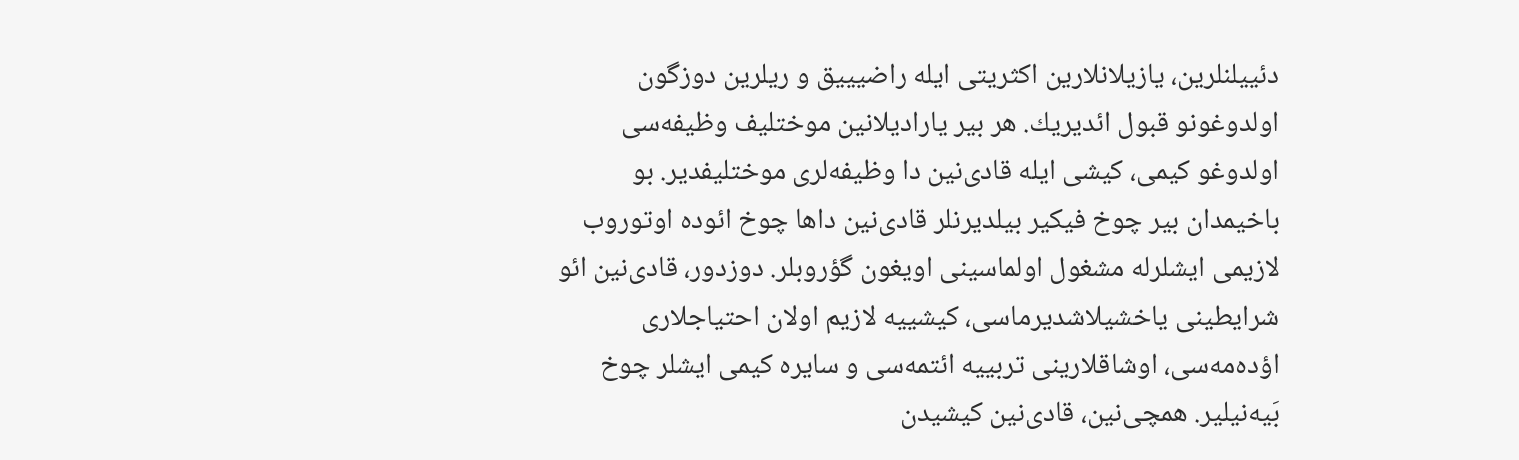دئییلنلرین، یازیلانلارین اكثریتی ایله راضیییق و ریلرین دوزگون اولدوغونو قبول ائدیریك. هر بیر یارادیلانین موختلیف وظیفه‌سی اولدوغو كیمی، كیشی ایله قادی‌نین دا وظیفه‌لری موختلیفدیر. بو باخیمدان بیر چوخ فیكیر بیلدیرنلر قادی‌نین داها چوخ ائوده اوتوروب لازیمی ایشلرله مشغول اولماسینی اویغون گؤروبلر. دوزدور، قادی‌نین ائو شرایطینی یاخشیلاشدیرماسی، كیشییه لازیم اولان احتیاجلاری اؤده‌مه‌سی، اوشاقلارینی تربییه ائتمه‌سی و سایره كیمی ایشلر چوخ بَیه‌نیلیر. همچی‌نین، قادی‌نین كیشیدن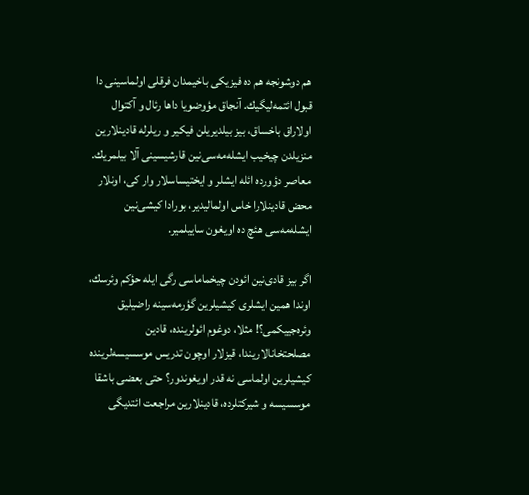هم دوشونجه هم ده فیزیكی باخیمدان فرقلی اولماسینی دا قبول ائتمه‌لیگیك. آنجاق مؤوضویا داها رئال و آكتوال اولاراق باخساق، بیز بیلدیریلن فیكیر و ریلرله قادینلارین منزیلدن چیخیب ایشله‌مه‌سی‌نین قارشیسینی آلا بیلمریك. معاصر دؤورده ائله ایشلر و ایختیساسلار وار كی، اونلار محض قادینلارا خاس اولمالیدیر، بورادا كیشی‌نین ایشله‌مه‌سی هئچ ده اویغون ساییلمیر.

اگر بیز قادی‌نین ائودن چیخماماسی رگی ایله حؤكم وئرسك، اوندا همین ایشلری كیشیلرین گؤرمه‌سینه راضیلیق وئره‌جییكمی؟! مثلا، دوغوم ائولرینده، قادین مصلحتخانالاریندا، قیزلار اوچون تدریس موسسیسه‌لرینده كیشیلرین اولماسی نه قدر اویغوندور؟ حتی بعضی باشقا موسسیسه و شیركتلرده، قادینلارین مراجعت ائتدیگی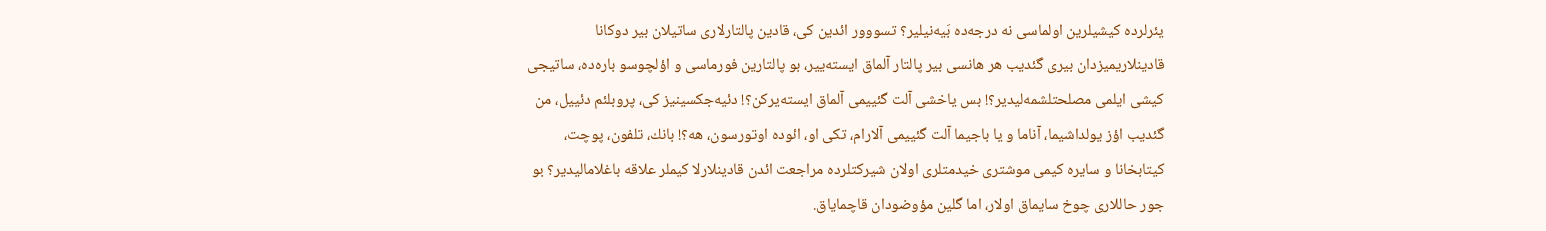یئرلرده كیشیلرین اولماسی نه درجه‌ده بَیه‌نیلیر؟ تسووور ائدین كی، قادین پالتارلاری ساتیلان بیر دوكانا قادینلاریمیزدان بیری گئدیب هر هانسی بیر پالتار آلماق ایسته‌ییر، بو پالتارین فورماسی و اؤلچوسو باره‌ده، ساتیجی كیشی ایلمی مصلحتلشمه‌لیدیر؟! بس یاخشی آلت گئییمی آلماق ایسته‌یركن؟! دئیه‌جكسینیز كی، پروبلئم دئییل، من گئدیب اؤز یولداشیما، آناما و یا باجیما آلت گئییمی آلارام، تكی او، ائوده اوتورسون، هه؟! بانك، تلفون، پوچت، كیتابخانا و سایره كیمی موشتری خیدمتلری اولان شیركتلرده مراجعت ائدن قادینلارلا كیملر علاقه‌ باغلامالیدیر؟ بو جور حاللاری چوخ سایماق اولار، اما گلین مؤوضودان قاچمایاق.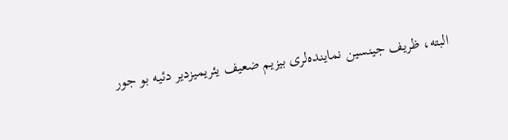البته‌، ظریف جینسین نماینده‌لری بیزیم ضعیف یئریمیزدیر دئیه بو جور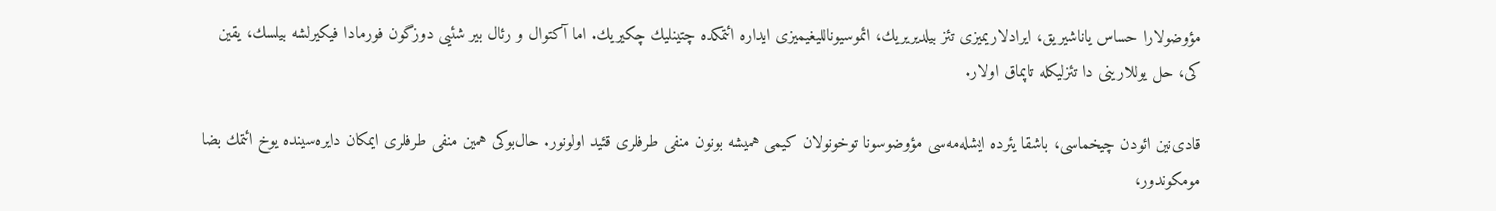مؤوضولارا حساس یاناشیریق، ایرادلاریمیزی تئز بیلدیریریك، ائموسیوناللیغیمیزی ایداره ائتمكده چتینلیك چكیریك. اما آكتوال و رئال بیر شئیی دوزگون فورمادا فیكیرلشه بیلسك، یقین كی، حل یوللارینی دا تئزلیكله تاپماق اولار.

قادی‌نین ائودن چیخماسی، باشقا یئرده ایشله‌مه‌سی مؤوضوسونا توخونولان كیمی همیشه بونون منفی طرفلری قئید اولونور. حال‌بوكی همین منفی طرفلری ایمكان دایره‌سینده یوخ ائتمك بضا مومكوندور،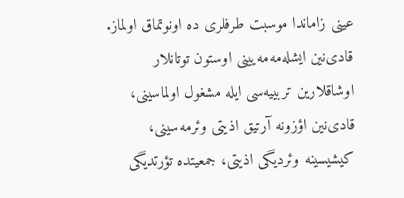عینی زاماندا موسبت طرفلری ده اونوتماق اولماز. قادی‌نین ایشله‌مه‌مه‌یینی اوستون توتانلار اوشاقلارین تربییه‌سی ایله مشغول اولماسینی، قادی‌نین اؤزونه آرتیق اذیتی وئرمه‌سینی، كیشیسینه وئردیگی اذیتی، جمعیتده تؤرتدیگی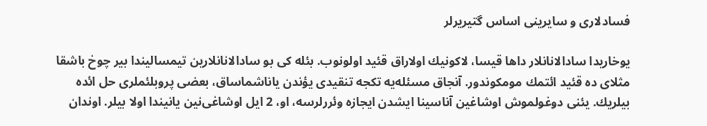فسادلاری و سایرینی اساس گتیریرلر

یوخاریدا سادالانانلار داها قیسا، لاكونیك اولاراق قئید اولونوب. بئله كی بو سادالانانلارین تیمسالیندا بیر چوخ باشقا مثلای ده قئید ائتمك مومكوندور. آنجاق مسئله‌یه تكجه تنقیدی یؤندن یاناشماساق، بعضی پروبلئملری حل ائده بیلریك. یئنی دوغولموش اوشاغین آناسینا ایشدن ایجازه وئررلرسه، او، 2 ایل اوشاغی‌نین یانیندا اولا بیلر. اوندان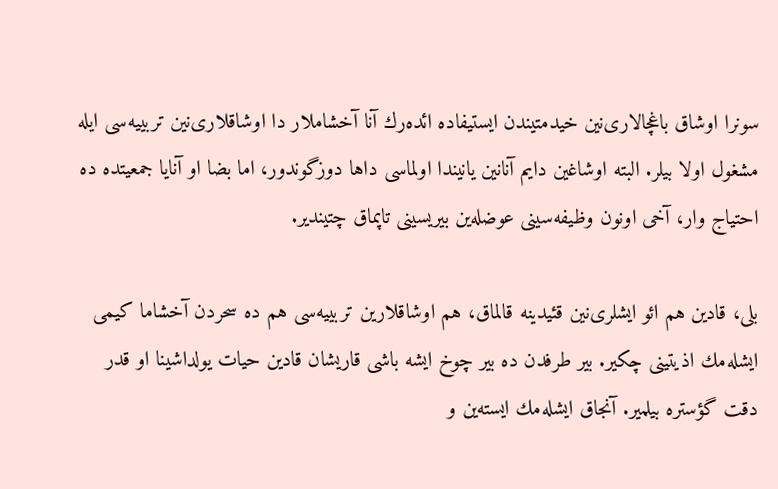سونرا اوشاق باغچالاری‌نین خیدمتیندن ایستیفاده ائده‌رك آنا آخشاملار دا اوشاقلاری‌نین تربییه‌سی ایله مشغول اولا بیلر. البته‌ اوشاغین دایم آنانین یانیندا اولماسی داها دوزگوندور، اما بضا او آنایا جمعیتده ده احتیاج وار، آخی اونون وظیفه‌سینی عوضله‌ین بیریسینی تاپماق چتیندیر.

بلی، قادین هم ائو ایشلری‌نین قئیدینه قالماق، هم اوشاقلارین تربییه‌سی هم ده سحردن آخشاما كیمی ایشله‌مك اذیتینی چكیر. بیر طرفدن ده بیر چوخ ایشه باشی قاریشان قادین حیات یولداشینا او قدر دقت گؤستره بیلمیر. آنجاق ایشله‌مك ایسته‌ین و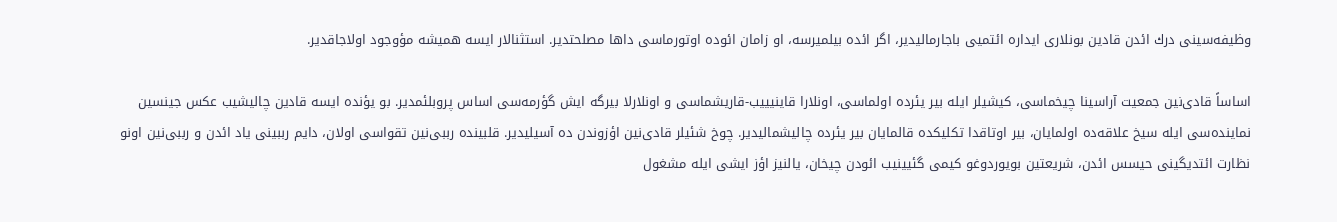وظیفه‌سینی درك ائدن قادین بونلاری ایداره ائتمیی باجارمالیدیر، اگر ائده بیلمیرسه، او زامان ائوده اوتورماسی داها مصلحتدیر. استثنالار ایسه همیشه مؤوجود اولاجاقدیر.

اساساً قادی‌نین جمعیت آراسینا چیخماسی، كیشیلر ایله بیر یئرده اولماسی، اونلارا قاینیییب-قاریشماسی و اونلارلا بیرگه ایش گؤرمه‌سی اساس پروبلئمدیر. بو یؤنده ایسه قادین چالیشیب عكس جینسین نماینده‌سی ایله سیخ علاقه‌ده اولمایان، بیر اوتاقدا تكلیكده قالمایان بیر یئرده چالیشمالیدیر. چوخ شئیلر قادی‌نین اؤزوندن ده آسیلیدیر. قلبینده رببی‌نین تقواسی اولان، دایم رببینی یاد ائدن و رببی‌نین اونو نظارت ائتدیگینی حیسس ائدن، شریعتین بویوردوغو كیمی گئیینیب ائودن چیخان، یالنیز اؤز ایشی ایله مشغول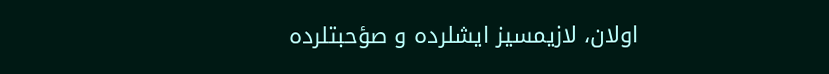اولان، لازیمسیز ایشلرده و صؤحبتلرده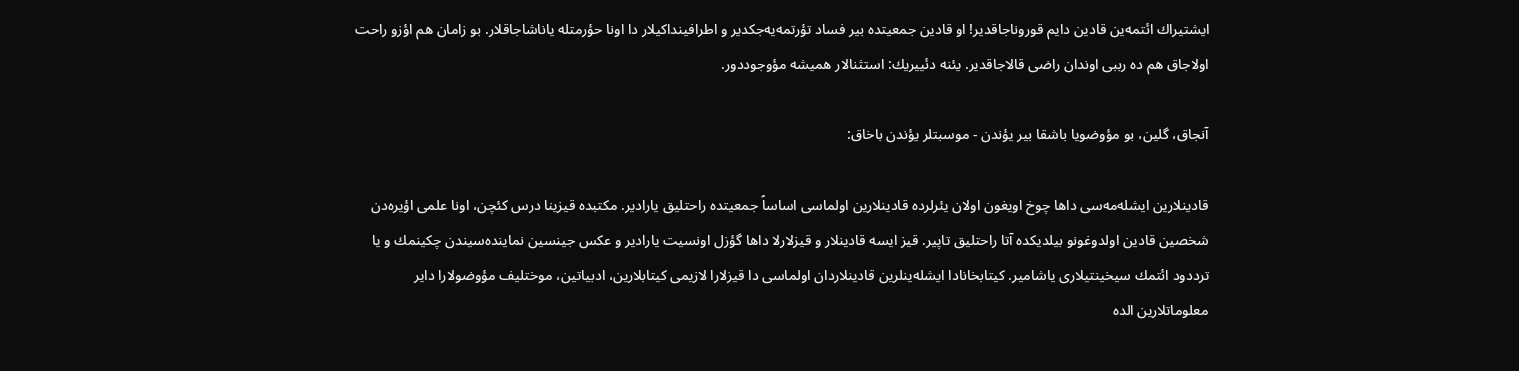ایشتیراك ائتمه‌ین قادین دایم قوروناجاقدیر! او قادین جمعیتده بیر فساد تؤرتمه‌یه‌جكدیر و اطرافینداكیلار دا اونا حؤرمتله یاناشاجاقلار. بو زامان هم اؤزو راحت اولاجاق هم ده رببی اوندان راضی قالاجاقدیر. یئنه دئییریك: استثنالار همیشه مؤوجوددور.

آنجاق، گلین، بو مؤوضویا باشقا بیر یؤندن - موسبتلر یؤندن باخاق:

قادینلارین ایشله‌مه‌سی داها چوخ اویغون اولان یئرلرده قادینلارین اولماسی اساساً جمعیتده راحتلیق یارادیر. مكتبده قیزینا درس كئچن، اونا علمی اؤیره‌دن شخصین قادین اولدوغونو بیلدیكده آتا راحتلیق تاپیر. قیز ایسه قادینلار و قیزلارلا داها گؤزل اونسیت یارادیر و عكس جینسین نماینده‌سیندن چكینمك و یا ترددود ائتمك سیخینتیلاری یاشامیر. كیتابخانادا ایشله‌ینلرین قادینلاردان اولماسی دا قیزلارا لازیمی كیتابلارین، ادبیاتین، موختلیف مؤوضولارا دایر معلوماتلارین الده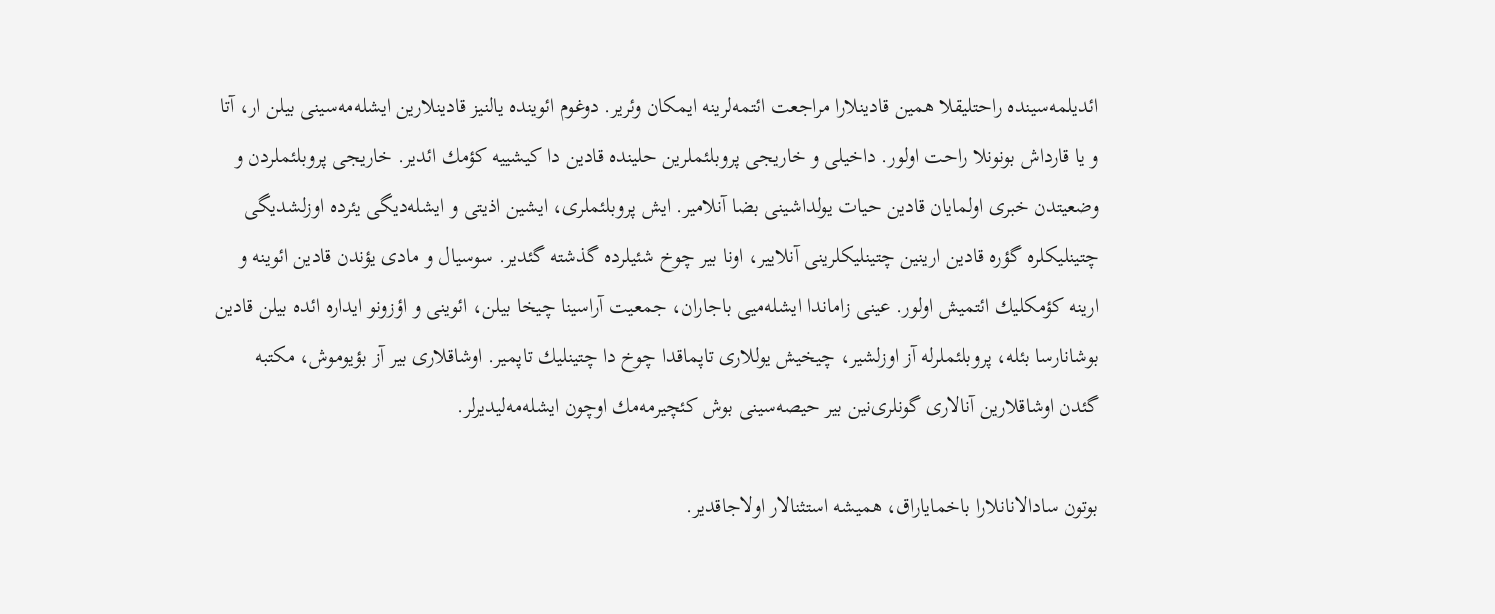ائدیلمه‌سینده راحتلیقلا همین قادینلارا مراجعت ائتمه‌لرینه ایمكان وئریر. دوغوم ائوینده یالنیز قادینلارین ایشله‌مه‌سینی بیلن ار، آتا و یا قارداش بونونلا راحت اولور. داخیلی و خاریجی پروبلئملرین حلینده قادین دا كیشییه كؤمك ائدیر. خاریجی پروبلئملردن و وضعیتدن خبری اولمایان قادین حیات یولداشینی بضا آنلامیر. ایش پروبلئملری، ایشین اذیتی و ایشله‌دیگی یئرده اوزلشدیگی چتینلیكلره گؤره قادین ارینین چتینلیكلرینی آنلاییر، اونا بیر چوخ شئیلرده گذشته گئدیر. سوسیال و مادی یؤندن قادین ائوینه و ارینه كؤمكلیك ائتمیش اولور. عینی زاماندا ایشله‌میی باجاران، جمعیت آراسینا چیخا بیلن، ائوینی و اؤزونو ایداره ائده بیلن قادین بوشانارسا بئله، پروبلئملرله آز اوزلشیر، چیخیش یوللاری تاپماقدا چوخ دا چتینلیك تاپمیر. اوشاقلاری بیر آز بؤیوموش، مكتبه گئدن اوشاقلارین آنالاری گونلری‌نین بیر حیصه‌سینی بوش كئچیرمه‌مك اوچون ایشله‌مه‌لیدیرلر.

بوتون سادالانانلارا باخمایاراق، همیشه استثنالار اولاجاقدیر.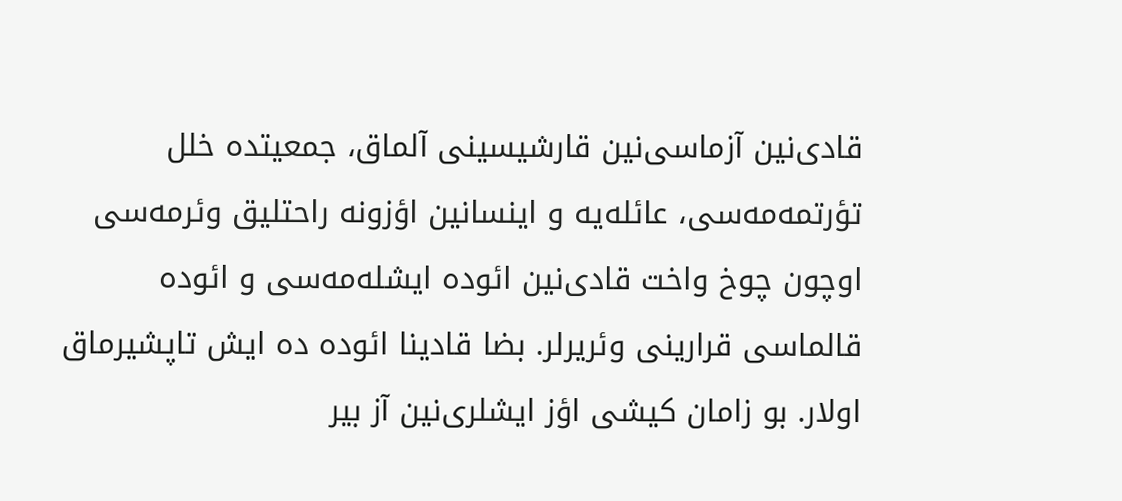قادی‌نین آزماسی‌نین قارشیسینی آلماق، جمعیتده خلل تؤرتمه‌مه‌سی، عائله‌یه و اینسانین اؤزونه راحتلیق وئرمه‌سی اوچون چوخ واخت قادی‌نین ائوده ایشله‌مه‌سی و ائوده قالماسی قرارینی وئریرلر. بضا قادینا ائوده ده ایش تاپشیرماق اولار. بو زامان كیشی اؤز ایشلری‌نین آز بیر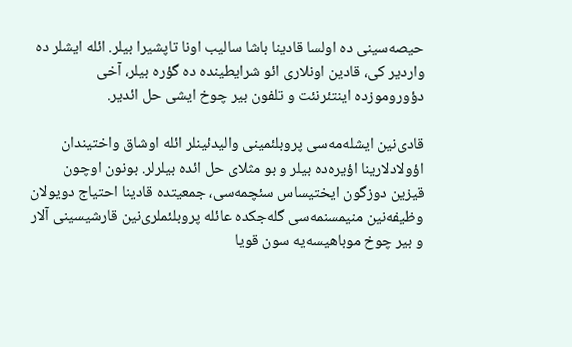حیصه‌سینی ده اولسا قادینا باشا سالیب اونا تاپشیرا بیلر. ائله ایشلر ده واردیر كی، قادین اونلاری ائو شرایطینده ده گؤره بیلر، آخی دؤوروموزده اینتئرنئت و تلفون بیر چوخ ایشی حل ائدیر.

قادی‌نین ایشله‌مه‌سی پروبلئمینی والیدئینلر ائله اوشاق واختیندان اؤولادلارینا اؤیره‌ده بیلر و بو مثلای حل ائده بیلرلر. بونون اوچون قیزین دوزگون ایختیساس سئچمه‌سی، جمعیتده قادینا احتیاج دویولان وظیفه‌نین منیمسنمه‌سی گله‌جكده عائله‌ پروبلئملری‌نین قارشیسینی آلار و بیر چوخ موباهیسه‌یه سون قویا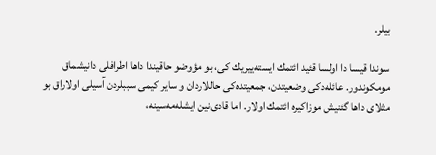بیلر.

سوندا قیسا دا اولسا قئید ائتمك ایسته‌ییریك كی، بو مؤوضو حاقیندا داها اطرافلی دانیشماق مومكوندور. عائله‌دكی وضعیتدن، جمعیتده‌كی حاللاردان و سایر كیمی سببلردن آسیلی اولاراق بو مثلای داها گئنیش موزاكیره ائتمك اولار. اما قادی‌نین ایشله‌مه‌سینه،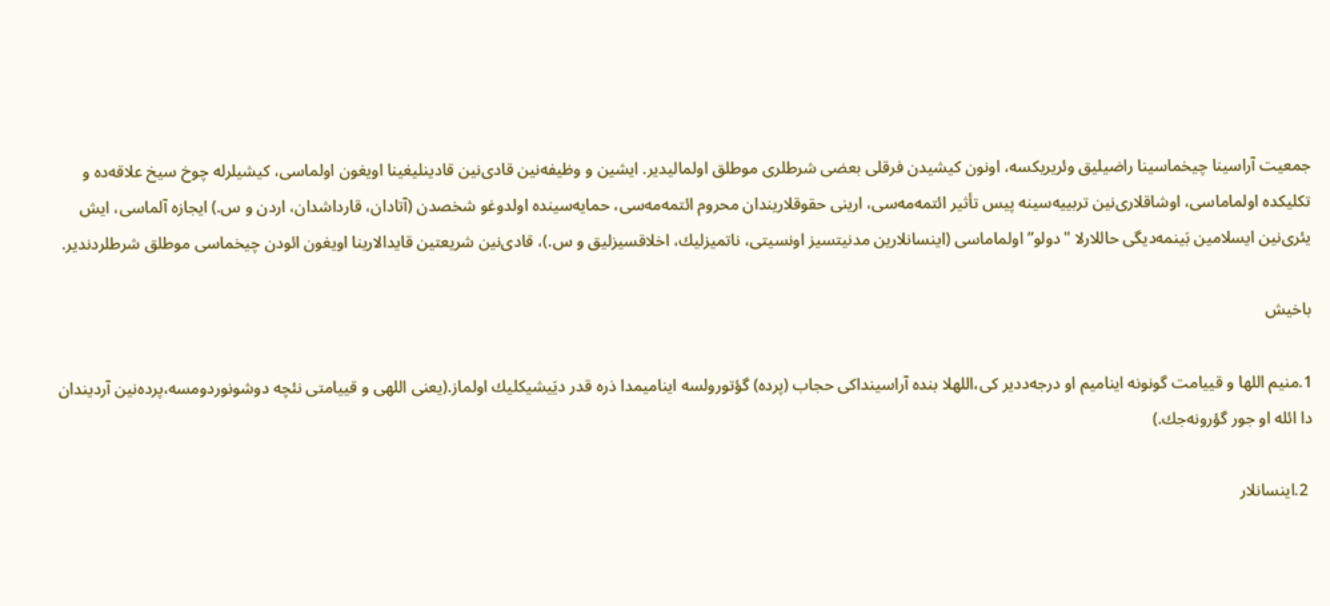جمعیت آراسینا چیخماسینا راضیلیق وئریریكسه، اونون كیشیدن فرقلی بعضی شرطلری موطلق اولمالیدیر. ایشین و وظیفه‌نین قادی‌نین قادینلیغینا اویغون اولماسی، كیشیلرله چوخ سیخ علاقه‌ده و تكلیكده اولماماسی، اوشاقلاری‌نین تربییه‌سینه پیس تأثیر ائتمه‌مه‌سی، ارینی حقوقلاریندان محروم ائتمه‌مه‌سی، حمایه‌سینده اولدوغو شخصدن (آتادان، قارداشدان، اردن و س.) ایجازه آلماسی، ایش یئری‌نین ایسلامین بَینمه‌دیگی حاللارلا "دولو” اولماماسی (اینسانلارین مدنیتسیز اونسیتی، ناتمیزلیك، اخلاقسیزلیق و س.)، قادی‌نین شریعتین قایدالارینا اویغون ائودن چیخماسی موطلق شرطلردندیر.

باخیش

1.منیم اللها و قییامت گونونه اینامیم او درجه‌ددیر كی،اللهلا بنده آراسینداكی حجاب (پرده) گؤتورولسه اینامیمدا ذره‌ قدر دیَیشیكلیك اولماز.(یعنی اللهی و قییامتی نئچه دوشونوردومسه،پرده‌نین آردیندان دا ائله او جور گؤرونه‌جك.)

 2.اینسانلار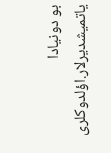بو دونیادا یاتمیشدیرلار.اؤلدوكلری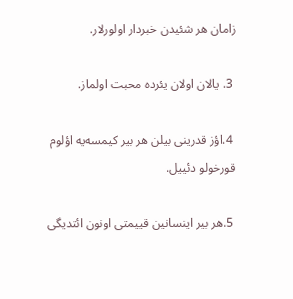زامان هر شئیدن خبردار اولورلار.

 3. یالان اولان یئرده محبت اولماز.

 4.اؤز قدرینی بیلن هر بیر كیمسه‌یه اؤلوم قورخولو دئییل.

 5.هر بیر اینسانین قییمتی اونون ائتدیگی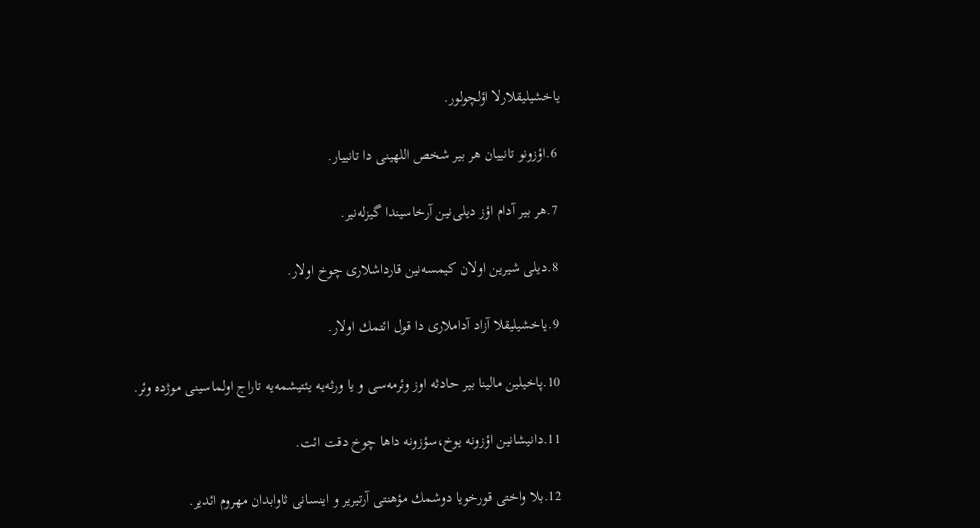یاخشیلیقلارلا اؤلچولور.

 6.اؤزونو تانییان هر بیر شخص اللهینی دا تانییار.

 7.هر بیر آدام اؤز دیلی‌نین آرخاسیندا گیزله‌نیر.

 8.دیلی شیرین اولان كیمسه‌نین قارداشلاری چوخ اولار.

 9.یاخشیلیقلا آزاد آداملاری دا قول ائتمك اولار.

 10.پاخیلین مالینا بیر حادثه‌ اوز وئرمه‌سی و یا ورثه‌یه یئتیشمه‌یه تاراج اولماسینی موژده وئر.

 11.دانیشانین اؤزونه یوخ،سؤزونه داها چوخ دقت ائت.

 12.بلا واختی قورخویا دوشمك مؤهنتی آرتیریر و اینسانی ثاوابدان مهروم ائدیر.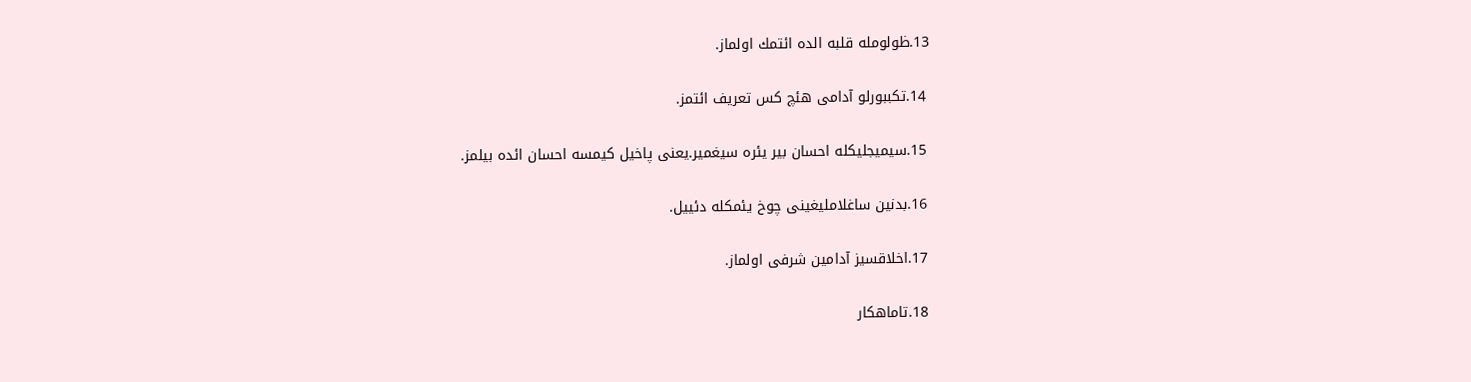13.ظولومله قلبه الده ائتمك اولماز.

 14.تكببورلو آدامی هئچ كس تعریف ائتمز.

 15.سیمیجلیكله احسان بیر یئره سیغمیر.یعنی پاخیل كیمسه احسان ائده بیلمز.

 16.بدنین ساغلاملیغینی چوخ یئمكله دئییل.

 17.اخلاقسیز آدامین شرفی اولماز.

 18.تاماهكار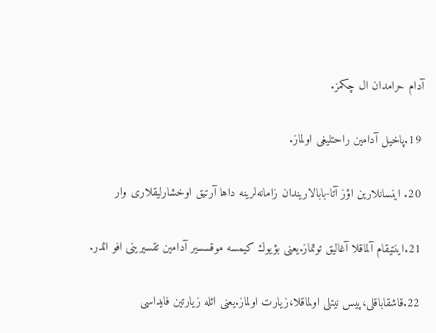آدام حرامدان ال چكمز.

 19.پاخیل آدامین راحتلیغی اولماز.

 20. اینسانلارین اؤز آتا-بابالاریندان زامانه‌لرینه داها آرتیق اوخشارلیقلاری وار

 21.اینتیقام آلماقلا آغالیق توتماز.یعنی بؤیوك كیمسه موقسسیر آدامین تقسیرینی افو ائدر.

 22.قاشقاباقلی،پیس نیتلی اولماقلا،زیارت اولماز.یعنی ائله زیارتین فایداسی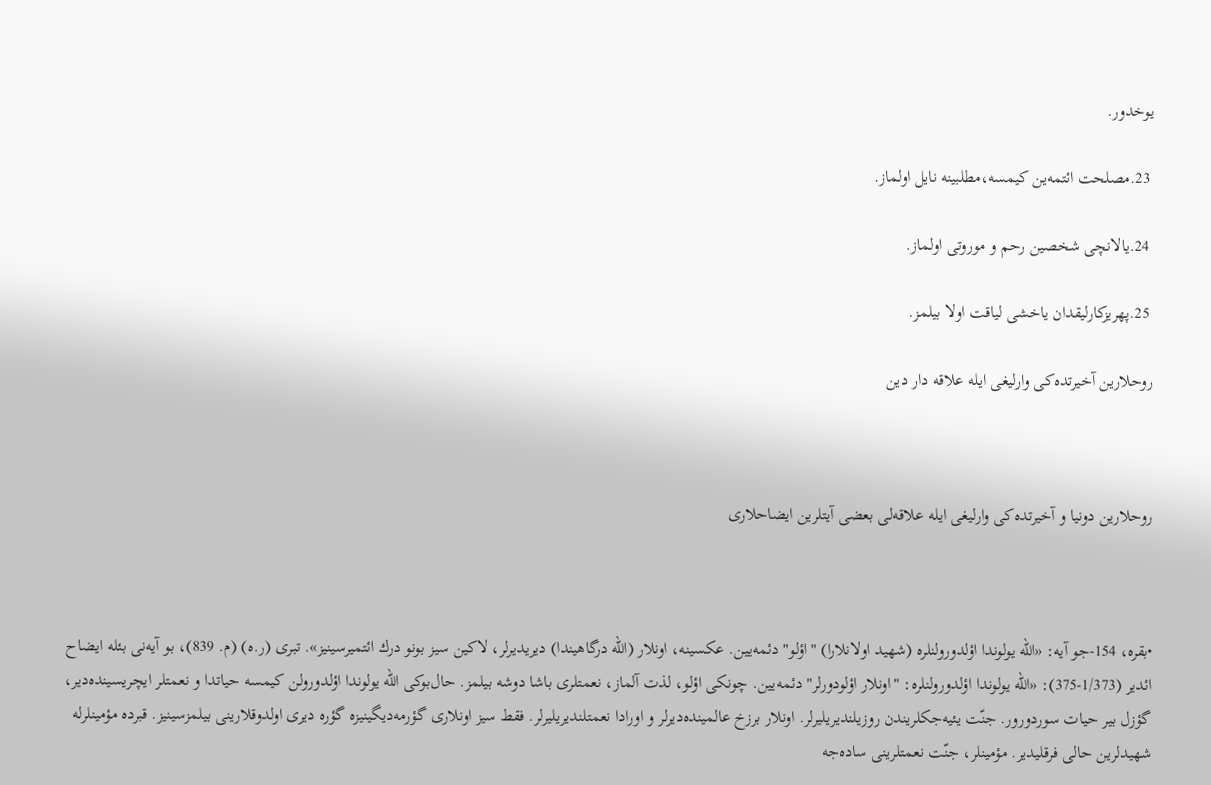یوخدور.

 23.مصلحت ائتمه‌ین كیمسه،مطلبینه نایل اولماز.

 24.یالانچی شخصین رحم و موروتی اولماز.

 25.پهریزكارلیقدان یاخشی لیاقت اولا بیلمز.

روحلارین آخیرتده‌كی وارلیغی ایله علاقه دار دین



روحلارین دونیا و آخیرتده‌كی وارلیغی ایله علاقه‌لی بعضی آیتلرین ایضاحلاری



•بقره، 154-جو آیه: «الله یولوندا اؤلدورولنلره (شهید اولانلارا) "اؤلو" دئمه‌یین. عكسینه، اونلار (الله درگاهیندا) دیریدیرلر، لاكین سیز بونو درك ائتمیرسینیز». تبری (ر.ه) (م. 839)، بو آیه‌نی بئله ایضاح ائدیر (1/373-375): «الله یولوندا اؤلدورولنلره: "اونلار اؤلودورلر" دئمه‌یین. چونكی اؤلو، لذت آلماز، نعمتلری باشا دوشه بیلمز. حال‌بوكی الله یولوندا اؤلدورولن كیمسه حیاتدا و نعمتلر ایچریسینده‌دیر، گؤزل بیر حیات سوردورور. جنّت یئیه‌جكلریندن روزیلندیریلیرلر. اونلار برزخ عالمینده‌دیرلر و اورادا نعمتلندیریلیرلر. فقط سیز اونلاری گؤرمه‌دیگینیزه گؤره دیری اولدوقلارینی بیلمزسینیز. قبرده مؤمینلرله شهیدلرین حالی فرقلیدیر. مؤمینلر، جنّت نعمتلرینی ساده‌جه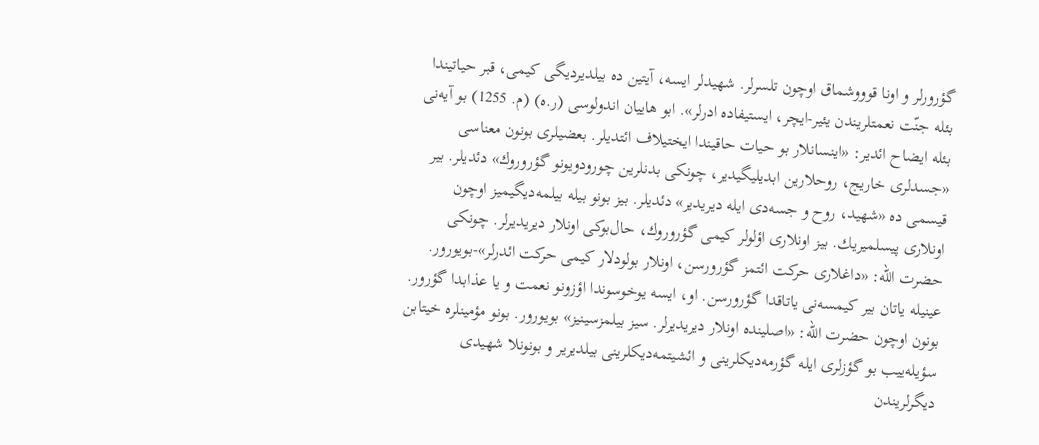گؤرورلر و اونا قوووشماق اوچون تلسرلر. شهیدلر ایسه، آیتین ده بیلدیردیگی كیمی، قبر حیاتیندا بئله جنّت نعمتلریندن یئیر-ایچر، ایستیفاده ادرلر». ابو هاییان اندولوسی (ر.ه) (م. 1255) بو آیه‌نی بئله ایضاح ائدیر: «اینسانلار بو حیات حاقیندا ایختیلاف ائتدیلر. بعضیلری بونون معناسی «جسدلری خاریج، روحلارین ابدیلیگیدیر، چونكی بدنلرین چورودویونو گؤروروك» دئدیلر. بیر قیسمی ده «شهید، روح و جسه‌دی ایله دیریدیر» دئدیلر. بیز بونو بیله بیلمه‌دیگیمیز اوچون اونلاری پیسلمیریك. بیز اونلاری اؤلولر كیمی گؤروروك، حال‌بوكی اونلار دیریدیرلر. چونكی حضرت الله: «داغلاری حركت ائتمز گؤرورسن، اونلار بولودلار كیمی حركت ائدرلر»-بویورور. عینیله یاتان بیر كیمسه‌نی یاتاقدا گؤرورسن. او، ایسه یوخوسوندا اؤزونو نعمت و یا عذابدا گؤرور. بونون اوچون حضرت الله: «اصلینده اونلار دیریدیرلر. سیز بیلمزسینیز» بویورور. بونو مؤمینلره خیتابن سؤیله‌ییب بو گؤزلری ایله گؤرمه‌دیكلرینی و ائشیتمه‌دیكلرینی بیلدیریر و بونونلا شهیدی دیگرلریندن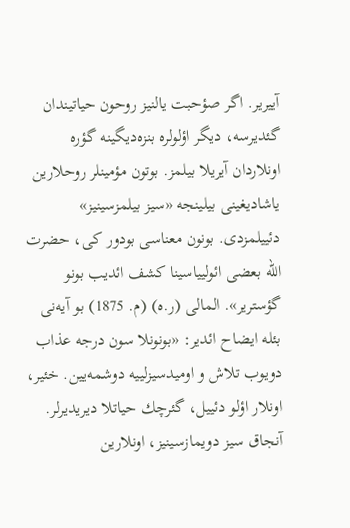آییریر. اگر صؤحبت یالنیز روحون حیاتیندان گئدیرسه، دیگر اؤلولره بنزه‌دیگینه گؤره اونلاردان آیریلا بیلمز. بوتون مؤمینلر روحلارین یاشادیغینی بیلینجه «سیز بیلمزسینیز» دئییلمزدی. بونون معناسی بودور كی، حضرت الله بعضی ائولییاسینا كشف ائدیب بونو گؤستریر». المالی (ر.ه) (م. 1875) بو آیه‌نی بئله ایضاح ائدیر: «بونونلا سون درجه‌ عذاب دویوب تلاش و اومیدسیزلییه دوشمه‌یین. خئیر، اونلار اؤلو دئییل، گئرچك حیاتلا دیریدیرلر. آنجاق سیز دویمازسینیز، اونلارین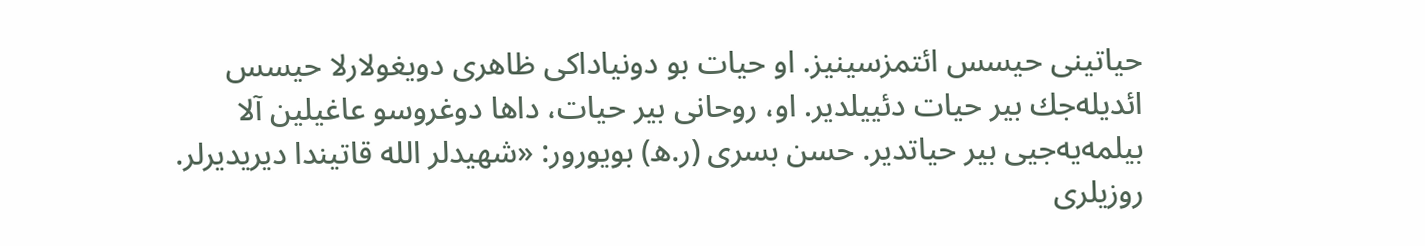حیاتینی حیسس ائتمزسینیز. او حیات بو دونیاداكی ظاهری دویغولارلا حیسس ائدیله‌جك بیر حیات دئییلدیر. او، روحانی بیر حیات، داها دوغروسو عاغیلین آلا بیلمه‌یه‌جیی بیر حیاتدیر. حسن بسری (ر.ه) بویورور: «شهیدلر الله قاتیندا دیریدیرلر. روزیلری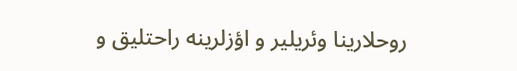روحلارینا وئریلیر و اؤزلرینه راحتلیق و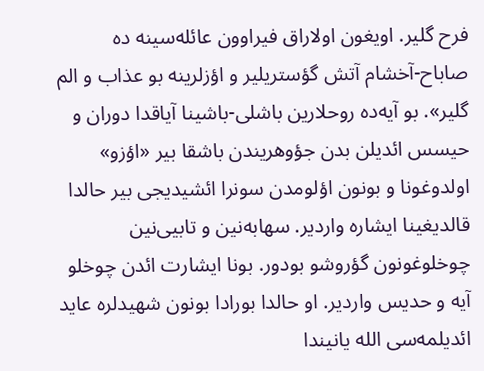فرح گلیر. اویغون اولاراق فیراوون عائله‌سینه ده صاباح-آخشام آتش گؤستریلیر و اؤزلرینه بو عذاب و الم گلیر». بو آیه‌ده روحلارین باشلی-باشینا آیاقدا دوران و حیسس ائدیلن بدن جؤوهریندن باشقا بیر «اؤزو» اولدوغونا و بونون اؤلومدن سونرا ائشیدیجی بیر حالدا قالدیغینا ایشاره واردیر. سهابه‌نین و تابیی‌نین چوخلوغونون گؤروشو بودور. بونا ایشارت ائدن چوخلو آیه و حدیس واردیر. او حالدا بورادا بونون شهیدلره عاید ائدیلمه‌سی الله یانیندا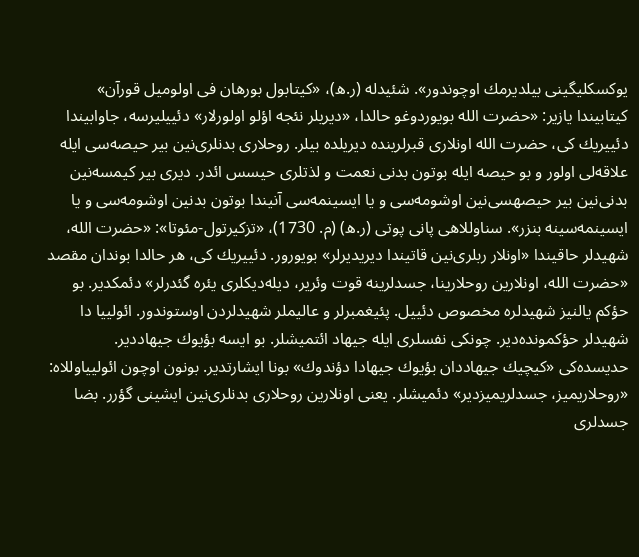یوكسكلیگینی بیلدیرمك اوچوندور». شئیدله (ر.ه)، «كیتابول بورهان فی اولومیل قورآن» كیتابیندا یازیر: «حضرت الله بویوردوغو حالدا، «دیریلر نئجه اؤلو اولورلار» دئییلیرسه، جاوابیندا دئییریك كی، حضرت الله اونلاری قبرلرینده دیریلده بیلر. روحلاری بدنلری‌نین بیر حیصه‌سی ایله علاقه‌لی اولور و بو حیصه‌ ایله بوتون بدنی نعمت و لذتلری حیسس ائدر. دیری بیر كیمسه‌نین بدنی‌نین بیر حیصهسی‌نین اوشومه‌سی و یا ایسینمه‌سی آنیندا بوتون بدنین اوشومه‌سی و یا ایسینمه‌سینه بنزر». سناوللاهی پانی پوتی (ر.ه) (م. 1730)، «تزكیرتول-مئوتا»: «حضرت الله، شهیدلر حاقیندا «اونلار ربلری‌نین قاتیندا دیریدیرلر» بویورور. دئییریك كی، هر حالدا بوندان مقصد «حضرت الله، اونلارین روحلارینا، جسدلرینه قوت وئریر، دیله‌دیكلری یئره گئدرلر» دئمكدیر. بو حؤكم یالنیز شهیدلره مخصوص دئییل. پئیغمبرلر و عالیملر شهیدلردن اوستوندور. ائولییا دا شهیدلر حؤكمونده‌دیر. چونكی نفسلری ایله جیهاد ائتمیشلر. بو ایسه بؤیوك جیهاددیر. حدیسده‌كی «كیچیك جیهاددان بؤیوك جیهادا دؤندوك» بونا ایشارتدیر. بونون اوچون ائولییاوللاه: «روحلاریمیز، جسدلریمیزدیر» دئمیشلر. یعنی اونلارین روحلاری بدنلری‌نین ایشینی گؤرر. بضا جسدلری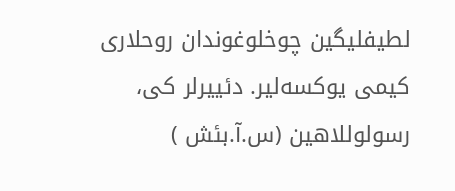لطیفلیگین چوخلوغوندان روحلاری كیمی یوكسه‌لیر. دئییرلر كی، رسولوللاهین (س.آ.بئش )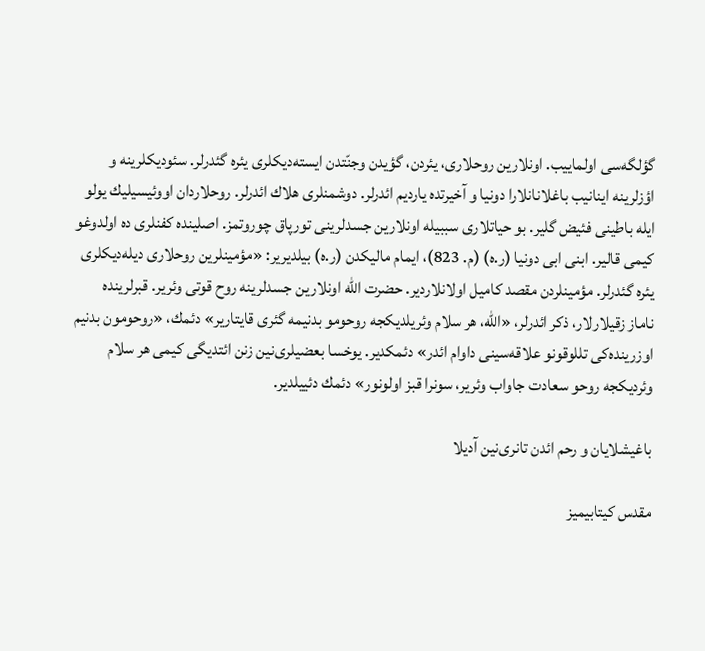گؤلگه‌سی اولماییب. اونلارین روحلاری، یئردن، گؤیدن وجنّتدن ایسته‌دیكلری یئره گئدرلر. سئودیكلرینه و اؤزلرینه اینانیب باغلانانلارا دونیا و آخیرتده یاردیم ائدرلر. دوشمنلری هلاك ائدرلر. روحلاردان اووئیسیلیك یولو ایله باطینی فئیض گلیر. بو حیاتلاری سببیله اونلارین جسدلرینی تورپاق چوروتمز. اصلینده كفنلری ده اولدوغو كیمی قالیر. ابنی ابی دونیا (ر.ه) (م. 823)، ایمام مالیكدن (ر.ه) بیلدیریر: «مؤمینلرین روحلاری دیله‌دیكلری یئره گئدرلر. مؤمینلردن مقصد كامیل اولانلاردیر. حضرت الله اونلارین جسدلرینه روح قوتی وئریر. قبرلرینده ناماز زقیلارلار، ذكر ائدرلر، «الله، هر سلام وئریلدیكجه روحومو بدنیمه گئری قایتاریر» دئمك، «روحومون بدنیم اوزرینده‌كی تللوقونو علاقه‌سینی داوام ائدر» دئمكدیر. یوخسا بعضیلری‌نین زنن ائتدیگی كیمی هر سلام وئردیكجه روحو سعادت جاواب وئریر، سونرا قبز اولونور» دئمك دئییلدیر.

باغیشلایان و رحم ائدن تانری‌نین آدیلا

مقدس كیتابیمیز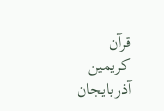قرآن كریمین آذربایجان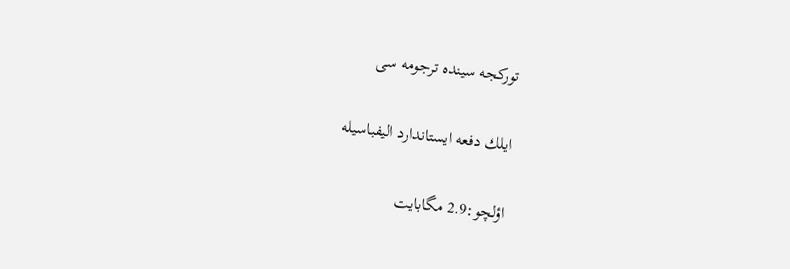توركجه سینده ترجومه سی

ایلك دفعه ایستاندارد الیفباسیله

اؤلچو:2.9 مگابایت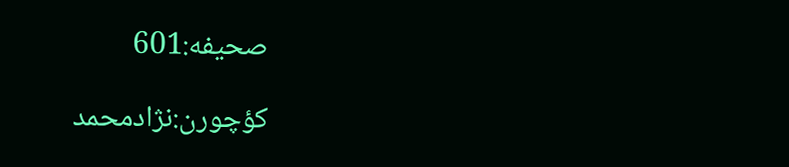صحیفه:601

كؤچورن:نژادمحمد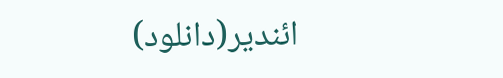ائندیر(دانلود)